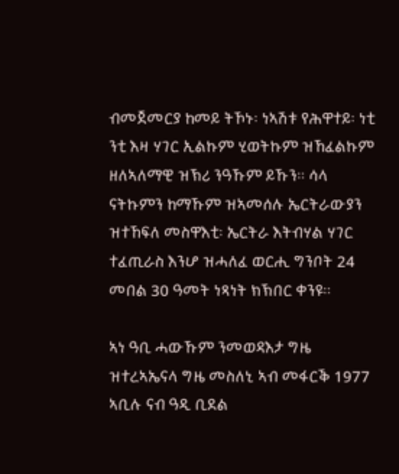ብመጀመርያ ከመይ ትኾኑ፡ ነኣሽቱ የሕዋተይ፡ ነቲ ንቲ እዛ ሃገር ኢልኩም ሂወትኩም ዝኸፈልኩም ዘለኣለማዊ ዝኽሪ ንዓኹም ይኹን። ሳላ ናትኩምን ከማኹም ዝኣመሰሉ ኤርትራውያን ዝተኸፍለ መስዋእቲ፡ ኤርትራ እትብሃል ሃገር ተፈጢራስ እንሆ ዝሓለፈ ወርሒ ግንቦት 24 መበል 30 ዓመት ነጻነት ክኽበር ቀንዩ።

ኣነ ዓቢ ሓውኹም ንመወዳእታ ግዜ ዝተረኣኤናላ ግዜ መስለኒ ኣብ መፋርቕ 1977 ኣቢሉ ናብ ዓዲ ቢደል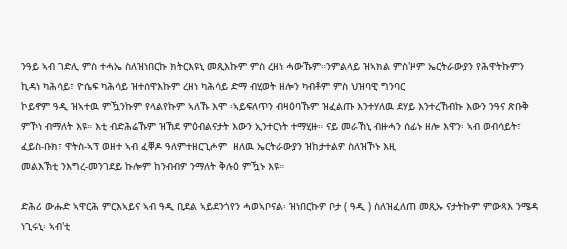ንዓይ ኣብ ገድሊ ምስ ተሓኤ ስለዝነበርኩ ክትርእዩኒ መጺእኩም ምስ ረዘነ ሓውኹም።ንምልላይ ዝኣክል ምስ'ዞም ኤርትራውያን የሕዋትኩምን ኪዳነ ካሕሳይ፣ ዮሴፍ ካሕሳይ ዝተሰዋእኩም ረዘነ ካሕሳይ ድማ ብሂወት ዘሎን ካብቶም ምስ ህዝባዊ ግንባር
ኮይኖም ዓዲ ዝኣተዉ ምዃንኩም የላልየኩም ኣለኹ እሞ ፡ኣይፍለጥን ብዛዕባኹም ዝፈልጡ እንተሃለዉ ደሃይ እንተረኸብኩ እውን ንዓና ጽቡቅ ምኾነ ብማለት እዩ። እቲ ብድሕሬኹም ዝኸደ ምዕብልናታት እውን ኢንተርነት ተማሂዙ። ናይ መራኸኒ ብዙሓን ሰፊኑ ዘሎ እዋን፡ ኣብ ወብሳይት፣ ፈይስ-ቡክ፣ ዋትስ-ኣፕ ወዘተ ኣብ ፈቐዶ ዓለምተዘርጊሖም  ዘለዉ ኤርትራውያን ዝከታተልዎ ስለዝኾኑ እዚ
መልእኽቲ ንእግረ-መንገደይ ኩሎም ከንብብዎ ንማለት ቅሉዕ ምዃኑ እዩ።

ድሕሪ ውሑድ ኣዋርሕ ምርእኣይና ኣብ ዓዲ ቢደል ኣይደንጎየን ሓወኣቦናል፡ ዝነበርኩዎ ቦታ ( ዓዲ ) ስለዝፈለጠ መጺኡ ናታትኩም ምውጻእ ንሜዳ ነጊሩኒ፡ ኣብ'ቲ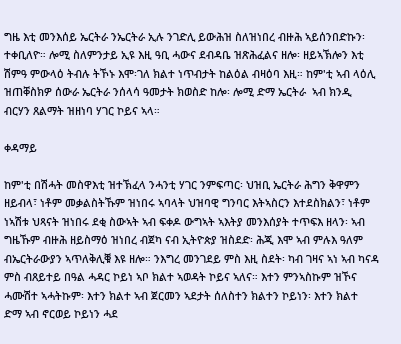ግዜ እቲ መንእሰይ ኤርትራ ንኤርትራ ኢሉ ንገድሊ ይውሕዝ ስለዝነበረ ብዙሕ ኣይሰንበድኩን፡ ተቀቢለዮ። ሎሚ ስለምንታይ ኢዩ እዚ ዓቢ ሓውና ደብዳቤ ዝጽሕፈልና ዘሎ፡ ዘይኣኽሎን እቲ ሽምዓ ምውላዕ ትብሉ ትኾኑ እሞ፡ገለ ክልተ ነጥብታት ከልዕል ብዛዕባ እዚ። ከም'ቲ ኣብ ላዕሊ ዝጠቐስክዎ ሰውራ ኤርትራ ንሰላሳ ዓመታት ክወስድ ከሎ፡ ሎሚ ድማ ኤርትራ  ኣብ ክንዲ ብርሃን ጸልማት ዝዘነባ ሃገር ኮይና ኣላ።

ቀዳማይ

ከም'ቲ በሽሓት መስዋእቲ ዝተኽፈላ ንሓንቲ ሃገር ንምፍጣር፡ ህዝቢ ኤርትራ ሕግን ቅዋምን ዘይብላ፣ ነቶም መቃልስትኹም ዝነበሩ ኣባላት ህዝባዊ ግንባር እትኣስርን እተደስክልን፣ ነቶም ነኣሽቱ ህጻናት ዝነበሩ ደቂ ስውኣት ኣብ ፍቀዶ ውግኣት ኣእትያ መንእሰያት ተጥፍእ ዘላን፡ ኣብ ግዜኹም ብዙሕ ዘይስማዕ ዝነበረ ብጀካ ናብ ኢትዮጵያ ዝስደድ፡ ሕጂ እሞ ኣብ ምሉእ ዓለም ብኤርትራውያን ኣጥለቅሊቑ እዩ ዘሎ። ንእግረ መንገደይ ምስ እዚ ስደት፡ ካብ ገዛና ኣነ ኣብ ካናዳ ምስ ብጸይተይ በዓል ሓዳር ኮይነ ኣቦ ክልተ ኣወዳት ኮይና ኣለና። እተን ምንኣስኩም ዝኾና ሓሙሽተ ኣሓትኩም፡ እተን ክልተ ኣብ ጀርመን ኣደታት ሰለስተን ክልተን ኮይነን፡ እተን ክልተ  ድማ ኣብ ኖርወይ ኮይነን ሓደ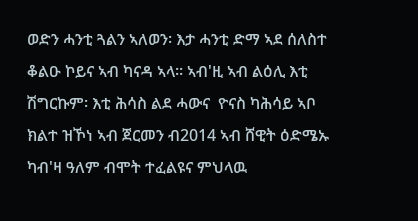ወድን ሓንቲ ጓልን ኣለወን፡ እታ ሓንቲ ድማ ኣደ ሰለስተ ቆልዑ ኮይና ኣብ ካናዳ ኣላ። ኣብ'ዚ ኣብ ልዕሊ እቲ ሽግርኩም፡ እቲ ሕሳስ ልደ ሓውና  ዮናስ ካሕሳይ ኣቦ ክልተ ዝኾነ ኣብ ጀርመን ብ2014 ኣብ ሸዊት ዕድሜኡ ካብ'ዛ ዓለም ብሞት ተፈልዩና ምህላዉ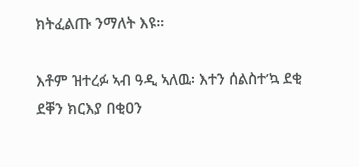ክትፈልጡ ንማለት እዩ።

እቶም ዝተረፉ ኣብ ዓዲ ኣለዉ፡ እተን ሰልስተ’ኳ ደቂ ደቐን ክርእያ በቂዐን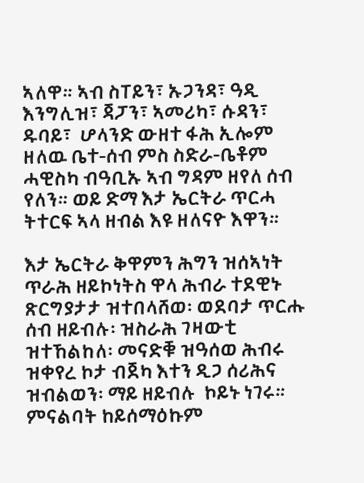ኣለዋ። ኣብ ስፐይን፣ ኡጋንዳ፣ ዓዲ እንግሊዝ፣ ጃፓን፣ ኣመሪካ፣ ሱዳን፣ ዱባይ፣  ሆላንድ ውዘተ ፋሕ ኢሎም ዘለዉ ቤተ-ሰብ ምስ ስድራ-ቤቶም ሓዊስካ ብዓቢኡ ኣብ ግዳም ዘየለ ሰብ የለን። ወይ ድማ እታ ኤርትራ ጥርሓ ትተርፍ ኣላ ዘብል እዩ ዘለናዮ እዋን።

እታ ኤርትራ ቅዋምን ሕግን ዝሰኣነት ጥራሕ ዘይኮነትስ ዋላ ሕብራ ተደዊኑ  ጽርግያታታ ዝተበላሸወ፡ ወደባታ ጥርሑ ሰብ ዘይብሉ፡ ዝስራሕ ገዛውቲ ዝተኸልከለ፡ መናድቑ ዝዓሰወ ሕብሩ ዝቀየረ ኮታ ብጀካ እተን ዲጋ ሰሪሕና ዝብልወን፡ ማይ ዘይብሉ  ኮይኑ ነገሩ። ምናልባት ከይሰማዕኩም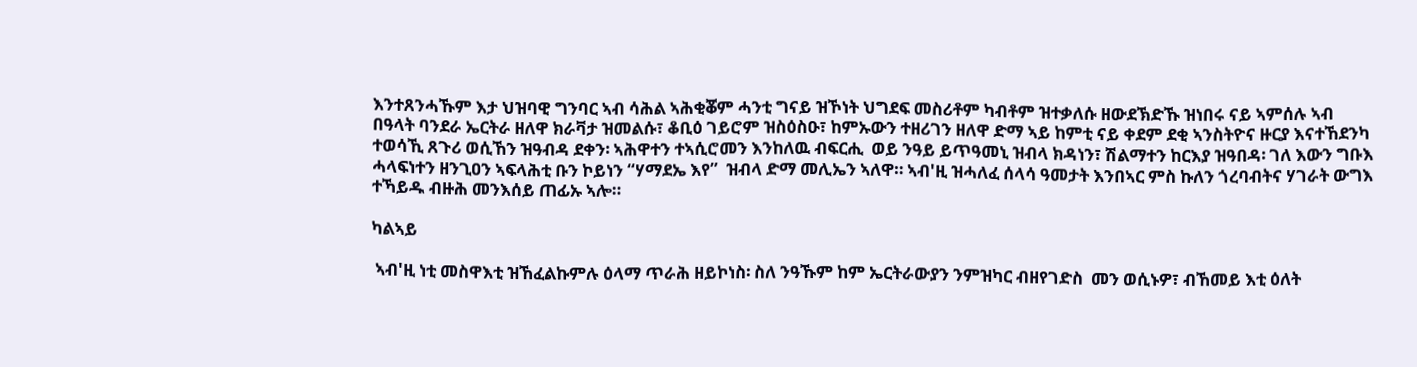እንተጸንሓኹም እታ ህዝባዊ ግንባር ኣብ ሳሕል ኣሕቂቖም ሓንቲ ግናይ ዝኾነት ህግደፍ መስሪቶም ካብቶም ዝተቃለሱ ዘውደኽድኹ ዝነበሩ ናይ ኣምሰሉ ኣብ በዓላት ባንደራ ኤርትራ ዘለዋ ክራቫታ ዝመልሱ፣ ቆቢዕ ገይሮም ዝስዕስዑ፣ ከምኡውን ተዘሪገን ዘለዋ ድማ ኣይ ከምቲ ናይ ቀደም ደቂ ኣንስትዮና ዙርያ እናተኸደንካ ተወሳኺ ጸጉሪ ወሲኸን ዝዓብዳ ደቀን፡ ኣሕዋተን ተኣሲሮመን እንከለዉ ብፍርሒ  ወይ ንዓይ ይጥዓመኒ ዝብላ ክዳነን፣ ሽልማተን ከርእያ ዝዓበዳ፡ ገለ እውን ግቡእ ሓላፍነተን ዘንጊዐን ኣፍላሕቲ ቡን ኮይነን “ሃማደኤ እየ”  ዝብላ ድማ መሊኤን ኣለዋ። ኣብ'ዚ ዝሓለፈ ሰላሳ ዓመታት እንበኣር ምስ ኩለን ጎረባብትና ሃገራት ውግእ ተኻይዱ ብዙሕ መንእሰይ ጠፊኡ ኣሎ።

ካልኣይ

 ኣብ'ዚ ነቲ መስዋእቲ ዝኸፈልኩምሉ ዕላማ ጥራሕ ዘይኮነስ፡ ስለ ንዓኹም ከም ኤርትራውያን ንምዝካር ብዘየገድስ  መን ወሲኑዎ፣ ብኸመይ እቲ ዕለት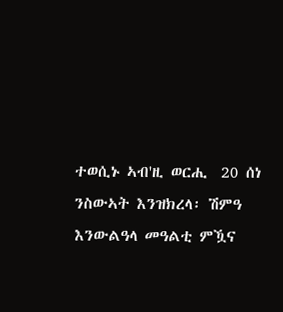ተወሲኑ ኣብ'ዚ ወርሒ  20 ሰነ ንስውኣት እንዝክረላ፡ ሽምዓ እንውልዓላ መዓልቲ ምዃና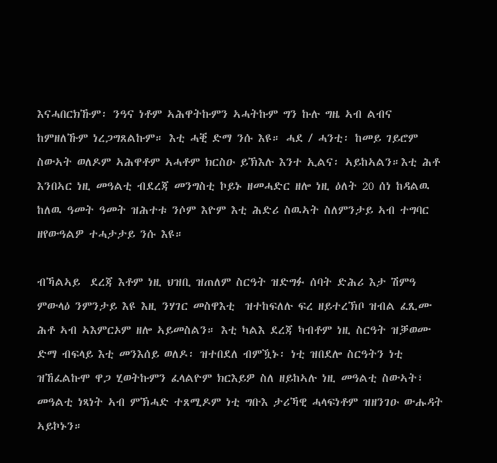እናሓበርክኹም፡ ንዓና ነቶም ኣሕዋትኩምን ኣሓትኩም ግን ኩሉ ግዜ ኣብ ልብና ከምዘለኹም ነረጋግጸልኩም። እቲ ሓቒ ድማ ንሱ እዩ። ሓደ / ሓንቲ፡ ከመይ ገይሮም ስውኣት ወለዶም ኣሕዋቶም ኣሓቶም ክርስዑ ይኽእሉ እንተ ኢልና፡ ኣይከኣልን።እቲ ሕቶ እንበኣር ነዚ መዓልቲ ብደረጃ መንግስቲ ኮይኑ ዘመሓድር ዘሎ ነዚ ዕለት 20 ሰነ ከዳልዉ ከለዉ ዓመት ዓመት ዝሕተቱ ንሶም እዮም እቲ ሕድሪ ስዉኣት ስለምንታይ ኣብ ተግባር ዘየውዓልዎ ተሓታታይ ንሱ እዩ።

ብኻልኣይ  ደረጃ እቶም ነዚ ህዝቢ ዝጠለም ስርዓት ዝድግፉ ሰባት ድሕሪ እታ ሽምዓ ምውላዕ ንምንታይ እዩ እዚ ንሃገር መስዋእቲ  ዝተከፍለሉ ፍረ ዘይተረኽቦ ዝብል ፈጺሙ ሕቶ ኣብ ኣእምርኦም ዘሎ ኣይመስልን። እቲ ካልእ ደረጃ ካብቶም ነዚ ስርዓት ዝቓወሙ ድማ ብፍላይ እቲ መንእሰይ ወለዶ፡ ዝተበደለ ብምዃኑ፡ ነቲ ዝበደሎ ስርዓትን ነቲ ዝኸፈልኩሞ ዋጋ ሂወትኩምን ፈላልዮም ክርእይዎ ስለ ዘይከኣሉ ነዚ መዓልቲ ስውኣት፣ መዓልቲ ነጻነት ኣብ ምኽሓድ ተጸሚዶም ነቲ ግቡእ ታሪኻዊ ሓላፍነቶም ዝዘንገዑ ውሑዳት ኣይኮኑን።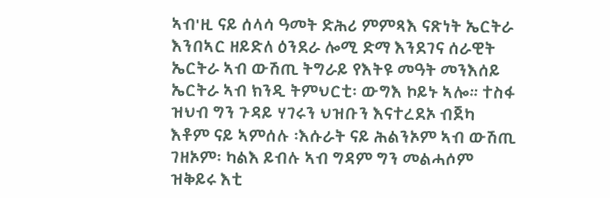ኣብ'ዚ ናይ ሰላሳ ዓመት ድሕሪ ምምጻእ ናጽነት ኤርትራ እንበኣር ዘይድለ ዕንደራ ሎሚ ድማ እንደገና ሰራዊት ኤርትራ ኣብ ውሽጢ ትግራይ የእትዩ መዓት መንእሰይ ኤርትራ ኣብ ክንዲ ትምህርቲ፡ ውግእ ኮይኑ ኣሎ። ተስፋ ዝህብ ግን ጉዳይ ሃገሩን ህዝቡን እናተረደኦ ብጀካ እቶም ናይ ኣምሰሉ ፡እሱራት ናይ ሕልንኦም ኣብ ውሽጢ ገዘኦም፡ ካልእ ይብሉ ኣብ ግዳም ግን መልሓሶም ዝቅይሩ እቲ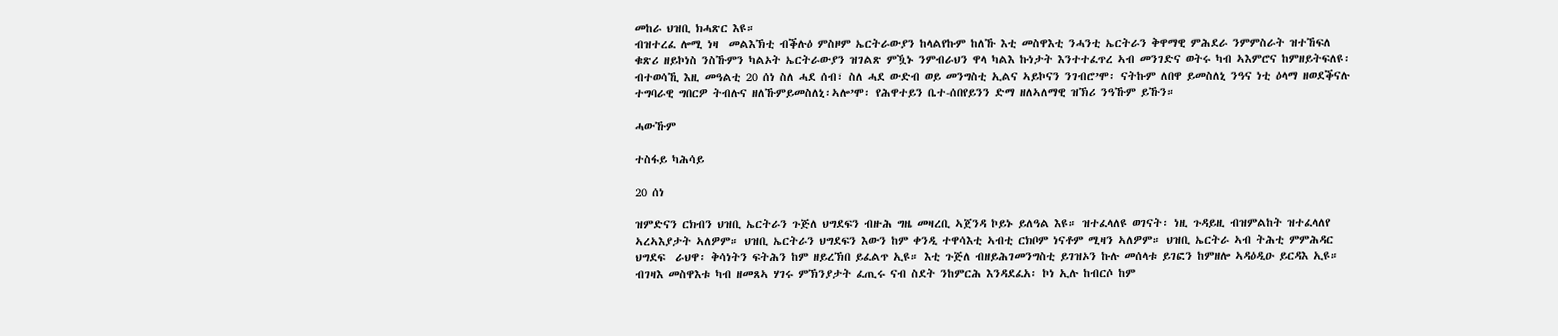መከራ ህዝቢ ክሓጽር እዩ።
ብዝተረፈ ሎሚ ነዛ  መልእኽቲ ብቕሉዕ ምስዞም ኤርትራውያን ከላልየኩም ከለኹ እቲ መስዋእቲ ንሓንቲ ኤርትራን ቅዋማዊ ምሕደራ ንምምስራት ዝተኸፍለ ቁጽሪ ዘይኮነስ ንስኹምን ካልኦት ኤርትራውያን ዝገልጽ ምዃኑ ንምብራህን ዋላ ካልእ ኩነታት እንተተፈጥረ ኣብ መንገድና ወትሩ ካብ ኣእምሮና ከምዘይትፍለዩ፡ ብተወሳኺ እዚ መዓልቲ 20 ሰነ ስለ ሓደ ሰብ፣ ስለ ሓደ ውድብ ወይ መንግስቲ ኢልና ኣይኮናን ንገብሮ’ሞ፡ ናትኩም ለበዋ ይመስለኒ ንዓና ነቲ ዕላማ ዘወደቕናሉ ተግባራዊ ግበርዎ ትብሉና ዘለኹምይመስለኒ፡ኣሎ’ሞ፡ የሕዋተይን ቤተ-ሰበየይንን ድማ ዘለኣለማዊ ዝኽሪ ንዓኹም ይኹን።

ሓውኹም

ተስፋይ ካሕሳይ

20 ሰነ

ዝምድናን ርክብን ህዝቢ ኤርትራን ጉጅለ ህግደፍን ብዙሕ ግዜ መዛረቢ ኣጀንዳ ኮይኑ ይለዓል እዩ። ዝተፈላለዩ ወገናት፡ ነዚ ጉዳይዚ ብዝምልከት ዝተፈላለየ ኣረኣእያታት ኣለዎም። ህዝቢ ኤርትራን ህግደፍን እውን ከም ቀንዲ ተዋሳእቲ ኣብቲ ርክቦም ነናቶም ሚዛን ኣለዎም። ህዝቢ ኤርትራ ኣብ ትሕቲ ምምሕዳር ህግደፍ  ራህዋ፡ ቅሳነትን ፍትሕን ከም ዘይረኽበ ይፈልጥ ኢዩ። እቲ ጉጅለ ብዘይሕገመንግስቲ ይገዝኦን ኩሉ መሰላቱ ይገፎን ከምዘሎ ኣዳዕዲዑ ይርዳእ ኢዩ። ብገዛእ መስዋእቱ ካብ ዘመጸኣ ሃገሩ ምኽንያታት ፈጢሩ ናብ ስደት ንከምርሕ እንዳደፈአ፡ ኮነ ኢሉ ከብርሶ ከም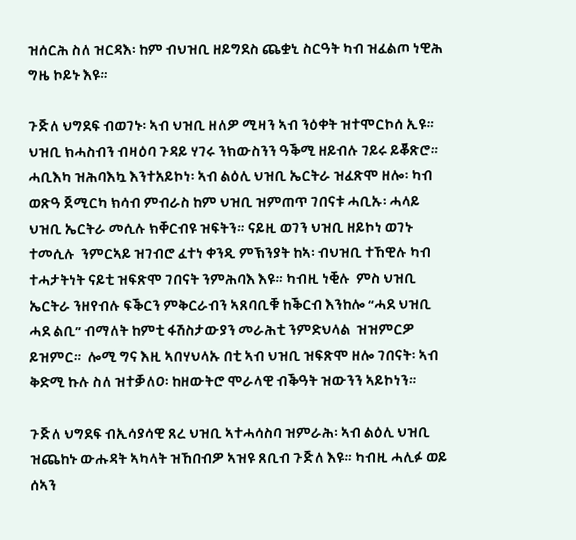ዝሰርሕ ስለ ዝርዳእ፡ ከም ብህዝቢ ዘይግደስ ጨቋኒ ስርዓት ካብ ዝፈልጦ ነዊሕ ግዜ ኮይኑ እዩ።

ጉጅለ ህግደፍ ብወገኑ፡ ኣብ ህዝቢ ዘለዎ ሚዛን ኣብ ንዕቀት ዝተሞርኮሰ ኢዩ። ህዝቢ ክሓስብን ብዛዕባ ጉዳይ ሃገሩ ንክውስንን ዓቕሚ ዘይብሉ ገይሩ ይቖጽሮ።  ሓቢእካ ዝሕባእኳ እንተአይኮነ፡ ኣብ ልዕሊ ህዝቢ ኤርትራ ዝፈጽሞ ዘሎ፡ ካብ ወጽዓ ጀሚርካ ክሳብ ምብራስ ከም ህዝቢ ዝምጠጥ ገበናቱ ሓቢኡ፡ ሓላይ ህዝቢ ኤርትራ መሲሉ ክቐርብዩ ዝፍትን። ናይዚ ወገን ህዝቢ ዘይኮነ ወገኑ ተመሲሉ  ንምርኣይ ዝገብሮ ፈተነ ቀንዲ ምኽንያት ከኣ፡ ብህዝቢ ተኸዊሉ ካብ ተሓታትነት ናይቲ ዝፍጽሞ ገበናት ንምሕባእ እዩ። ካብዚ ነቒሉ  ምስ ህዝቢ ኤርትራ ንዘየብሉ ፍቕርን ምቅርራብን ኣጸባቢቑ ከቕርብ እንከሎ “ሓደ ህዝቢ ሓደ ልቢ” ብማለት ከምቲ ፋሽስታውያን መራሕቲ ንምድህላል  ዝዝምርዎ ይዝምር።  ሎሚ ግና እዚ ኣበሃህላኡ በቲ ኣብ ህዝቢ ዝፍጽሞ ዘሎ ገበናት፡ ኣብ ቅድሚ ኩሉ ስለ ዝተቓለዐ፡ ከዘውትሮ ሞራላዊ ብቕዓት ዝውንን ኣይኮነን።

ጉጅለ ህግደፍ ብኢሳያሳዊ ጸረ ህዝቢ ኣተሓሳስባ ዝምራሕ፡ ኣብ ልዕሊ ህዝቢ ዝጨከኑ ውሑዳት ኣካላት ዝኸበብዎ ኣዝዩ ጸቢብ ጉጅለ እዩ። ካብዚ ሓሊፉ ወይ ሰኣን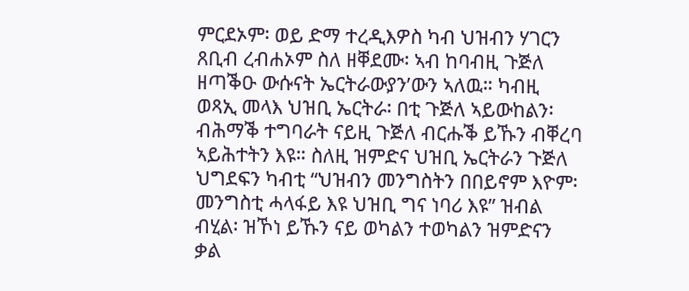ምርደኦም፡ ወይ ድማ ተረዲእዎስ ካብ ህዝብን ሃገርን ጸቢብ ረብሐኦም ስለ ዘቐደሙ፡ ኣብ ከባብዚ ጉጅለ ዘጣቕዑ ውሱናት ኤርትራውያን’ውን ኣለዉ። ካብዚ ወጻኢ መላእ ህዝቢ ኤርትራ፡ በቲ ጉጅለ ኣይውከልን፡ ብሕማቕ ተግባራት ናይዚ ጉጅለ ብርሑቕ ይኹን ብቐረባ ኣይሕተትን እዩ። ስለዚ ዝምድና ህዝቢ ኤርትራን ጉጅለ ህግደፍን ካብቲ “ህዝብን መንግስትን በበይኖም እዮም፡ መንግስቲ ሓላፋይ እዩ ህዝቢ ግና ነባሪ እዩ” ዝብል ብሂል፡ ዝኾነ ይኹን ናይ ወካልን ተወካልን ዝምድናን ቃል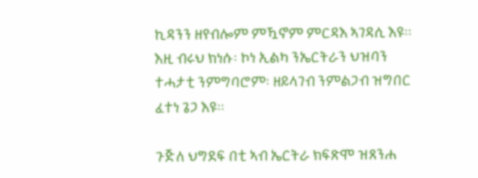ኪዳንን ዘየብሎም ምዃኖም ምርዳእ ኣገዳሲ እዩ። እዚ ብሩህ ክነሱ፡ ኮነ ኢልካ ንኤርትራን ህዝባን ተሓታቲ ንምግባሮም፡ ዘይላገብ ንምልጋብ ዝግበር ፈተነ ጌጋ እዩ።

ጉጅለ ህግደፍ በቲ ኣብ ኤርትራ ክፍጽሞ ዝጸንሐ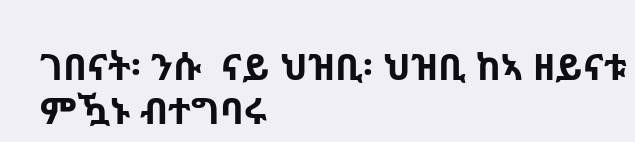ገበናት፡ ንሱ  ናይ ህዝቢ፡ ህዝቢ ከኣ ዘይናቱ ምዃኑ ብተግባሩ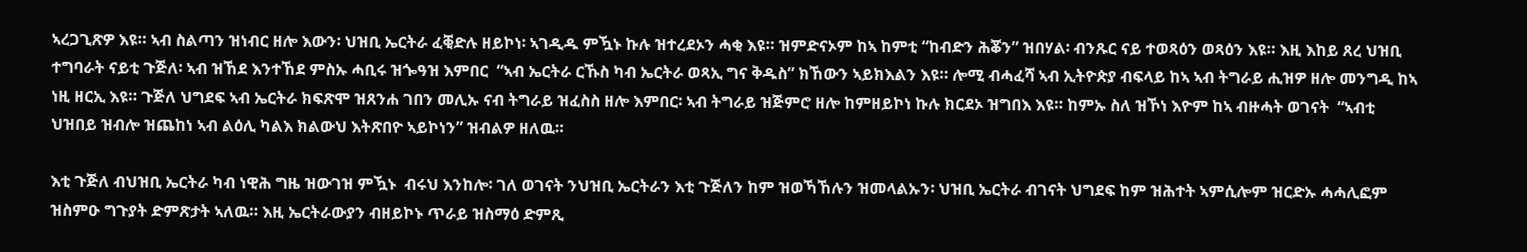ኣረጋጊጽዎ እዩ። ኣብ ስልጣን ዝነብር ዘሎ እውን፡ ህዝቢ ኤርትራ ፈቒድሉ ዘይኮነ፡ ኣገዲዱ ምዃኑ ኩሉ ዝተረደኦን ሓቂ እዩ። ዝምድናኦም ከኣ ከምቲ “ከብድን ሕቖን” ዝበሃል፡ ብንጹር ናይ ተወጻዕን ወጻዕን እዩ። እዚ እከይ ጸረ ህዝቢ ተግባራት ናይቲ ጉጅለ፡ ኣብ ዝኸደ እንተኸደ ምስኡ ሓቢሩ ዝጐዓዝ እምበር  “ኣብ ኤርትራ ርኹስ ካብ ኤርትራ ወጻኢ ግና ቅዱስ” ክኸውን ኣይክእልን እዩ። ሎሚ ብሓፈሻ ኣብ ኢትዮጵያ ብፍላይ ከኣ ኣብ ትግራይ ሒዝዎ ዘሎ መንግዲ ከኣ ነዚ ዘርኢ እዩ። ጉጅለ ህግደፍ ኣብ ኤርትራ ክፍጽሞ ዝጸንሐ ገበን መሊኡ ናብ ትግራይ ዝፈስስ ዘሎ እምበር፡ ኣብ ትግራይ ዝጅምሮ ዘሎ ከምዘይኮነ ኩሉ ክርደኦ ዝግበእ እዩ። ከምኡ ስለ ዝኾነ እዮም ከኣ ብዙሓት ወገናት  “ኣብቲ ህዝበይ ዝብሎ ዝጨከነ ኣብ ልዕሊ ካልእ ክልውህ እትጽበዮ ኣይኮነን” ዝብልዎ ዘለዉ።

እቲ ጉጅለ ብህዝቢ ኤርትራ ካብ ነዊሕ ግዜ ዝውገዝ ምዃኑ  ብሩህ እንከሎ፡ ገለ ወገናት ንህዝቢ ኤርትራን እቲ ጉጅለን ከም ዝወኻኸሉን ዝመላልኡን፡ ህዝቢ ኤርትራ ብገናት ህግደፍ ከም ዝሕተት ኣምሲሎም ዝርድኡ ሓሓሊፎም ዝስምዑ ግጉያት ድምጽታት ኣለዉ። እዚ ኤርትራውያን ብዘይኮኑ ጥራይ ዝስማዕ ድምጺ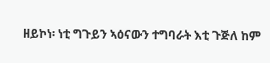ዘይኮነ፡ ነቲ ግጉይን ኣዕናውን ተግባራት እቲ ጉጅለ ከም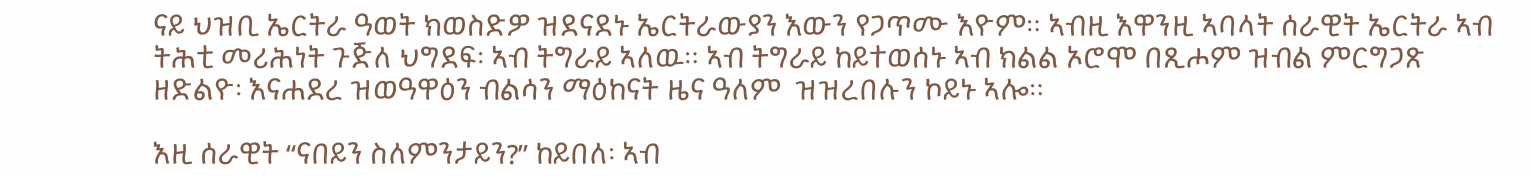ናይ ህዝቢ ኤርትራ ዓወት ክወስድዎ ዝደናደኑ ኤርትራውያን እውን የጋጥሙ እዮም። ኣብዚ እዋንዚ ኣባላት ሰራዊት ኤርትራ ኣብ ትሕቲ መሪሕነት ጉጅለ ህግደፍ፡ ኣብ ትግራይ ኣለዉ። ኣብ ትግራይ ከይተወሰኑ ኣብ ክልል ኦሮሞ በጺሖም ዝብል ምርግጋጽ ዘድልዮ፡ እናሐደረ ዝወዓዋዕን ብልሳን ማዕከናት ዜና ዓለም  ዝዝረበሉን ኮይኑ ኣሎ።

እዚ ሰራዊት “ናበይን ስለምንታይን?” ከይበለ፡ ኣብ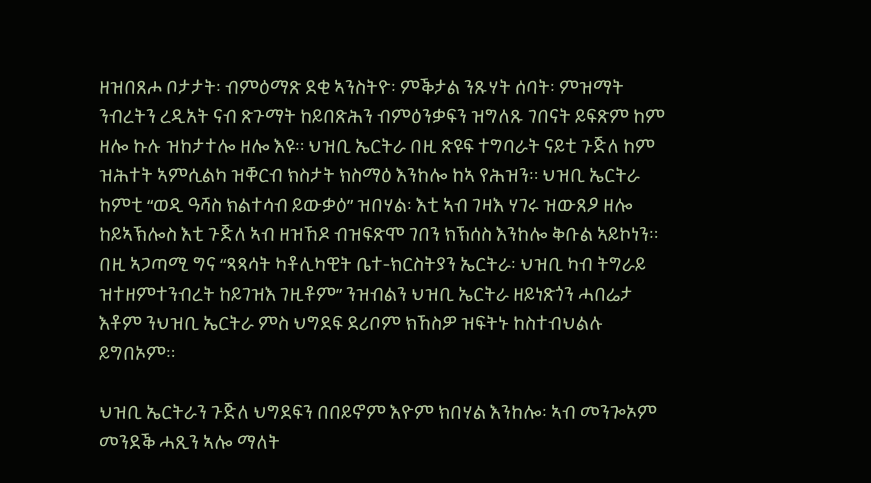ዘዝበጸሖ ቦታታት፡ ብምዕማጽ ደቂ ኣንስትዮ፡ ምቕታል ንጹሃት ሰባት፡ ምዝማት ንብረትን ረዲአት ናብ ጽጉማት ከይበጽሕን ብምዕንቃፍን ዝግለጹ ገበናት ይፍጽም ከም ዘሎ ኩሉ ዝከታተሎ ዘሎ እዩ። ህዝቢ ኤርትራ በዚ ጽዩፍ ተግባራት ናይቲ ጉጅለ ከም ዝሕተት ኣምሲልካ ዝቐርብ ክስታት ክስማዕ እንከሎ ከኣ የሕዝን። ህዝቢ ኤርትራ ከምቲ “ወዲ ዓሻስ ክልተሳብ ይውቃዕ” ዝበሃል፡ እቲ ኣብ ገዛእ ሃገሩ ዝውጸዖ ዘሎ ከይኣኽሎስ እቲ ጉጅለ ኣብ ዘዝኸዶ ብዝፍጽሞ ገበን ክኽሰስ እንከሎ ቅቡል ኣይኮነን። በዚ ኣጋጣሚ ግና “ጻጻሳት ካቶሊካዊት ቤተ-ክርስትያን ኤርትራ፡ ህዝቢ ካብ ትግራይ ዝተዘምተንብረት ከይገዝእ ገዚቶም” ንዝብልን ህዝቢ ኤርትራ ዘይነጽጎን ሓበሬታ እቶም ንህዝቢ ኤርትራ ምስ ህግደፍ ደሪቦም ክኸስዎ ዝፍትኑ ከስተብህልሉ ይግበኦም።

ህዝቢ ኤርትራን ጉጅለ ህግደፍን በበይኖም እዮም ክበሃል እንከሎ፡ ኣብ መንጐኦም መንደቕ ሓጺን ኣሎ ማለት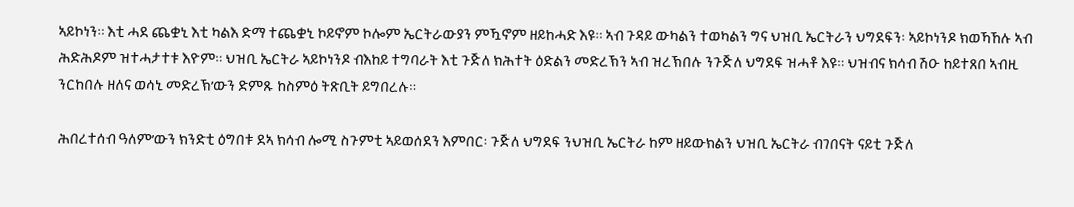ኣይኮነን። እቲ ሓደ ጨቋኒ እቲ ካልእ ድማ ተጨቋኒ ኮይኖም ኮሎም ኤርትራውያን ምዃኖም ዘይከሓድ እዩ። ኣብ ጉዳይ ውካልን ተወካልን ግና ህዝቢ ኤርትራን ህግደፍን፡ ኣይኮነንዶ ክወኻኸሉ ኣብ ሕድሕዶም ዝተሓታተቱ እዮም። ህዝቢ ኤርትራ ኣይኮነንዶ ብእከይ ተግባራት እቲ ጉጅለ ክሕተት ዕድልን መድረኽን ኣብ ዝረኽበሉ ንጉጅለ ህግደፍ ዝሓቶ እዩ። ህዝብና ክሳብ ሽዑ ከይተጸበ ኣብዚ ንርከበሉ ዘለና ወሳኒ መድረኽ’ውን ድምጹ ከስምዕ ትጽቢት ይግበረሉ።

ሕበረተሰብ ዓለም’ውን ክንድቲ ዕግበቱ ደኣ ክሳብ ሎሚ ስጉምቲ ኣይወሰደን እምበር፡ ጉጅለ ህግደፍ ንህዝቢ ኤርትራ ከም ዘይውክልን ህዝቢ ኤርትራ ብገበናት ናይቲ ጉጅለ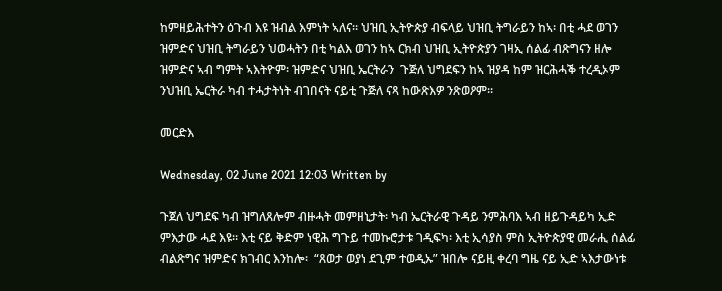ከምዘይሕተትን ዕጉብ እዩ ዝብል እምነት ኣለና። ህዝቢ ኢትዮጵያ ብፍላይ ህዝቢ ትግራይን ከኣ፡ በቲ ሓደ ወገን ዝምድና ህዝቢ ትግራይን ህወሓትን በቲ ካልእ ወገን ከኣ ርክብ ህዝቢ ኢትዮጵያን ገዛኢ ሰልፊ ብጽግናን ዘሎ ዝምድና ኣብ ግምት ኣእትዮም፡ ዝምድና ህዝቢ ኤርትራን  ጉጅለ ህግደፍን ከኣ ዝያዳ ከም ዝርሕሓቕ ተረዲኦም ንህዝቢ ኤርትራ ካብ ተሓታትነት ብገበናት ናይቲ ጉጅለ ናጻ ከውጽእዎ ንጽወዖም።

መርድእ

Wednesday, 02 June 2021 12:03 Written by

ጉጀለ ህግደፍ ካብ ዝግለጸሎም ብዙሓት መምዘኒታት፡ ካብ ኤርትራዊ ጉዳይ ንምሕባእ ኣብ ዘይጉዳይካ ኢድ ምእታው ሓደ እዩ። እቲ ናይ ቅድም ነዊሕ ግጉይ ተመኩሮታቱ ገዲፍካ፡ እቲ ኢሳያስ ምስ ኢትዮጵያዊ መራሒ ሰልፊ ብልጽግና ዝምድና ክገብር እንከሎ፡  “ጸወታ ወያነ ደጊም ተወዲኡ” ዝበሎ ናይዚ ቀረባ ግዜ ናይ ኢድ ኣእታውነቱ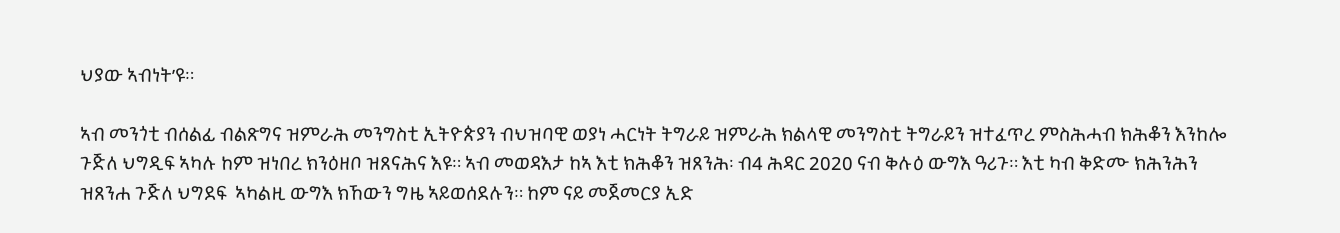ህያው ኣብነት’ዩ።

ኣብ መንጎቲ ብሰልፊ ብልጽግና ዝምራሕ መንግስቲ ኢትዮጵያን ብህዝባዊ ወያነ ሓርነት ትግራይ ዝምራሕ ክልላዊ መንግስቲ ትግራይን ዝተፈጥረ ምስሕሓብ ክሕቆን እንከሎ ጉጅለ ህግዲፍ ኣካሉ ከም ዝነበረ ክንዕዘቦ ዝጸናሕና እዩ። ኣብ መወዳእታ ከኣ እቲ ክሕቆን ዝጸንሕ፡ ብ4 ሕዳር 2020 ናብ ቅሉዕ ውግእ ዓሪጉ። እቲ ካብ ቅድሙ ክሕንሕን ዝጸንሐ ጉጅለ ህግደፍ  ኣካልዚ ውግእ ክኸውን ግዜ ኣይወሰደሉን። ከም ናይ መጀመርያ ኢድ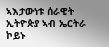ኣእታውነቱ ሰራዊት ኢትዮጵያ ኣብ ኤርትራ ኮይኑ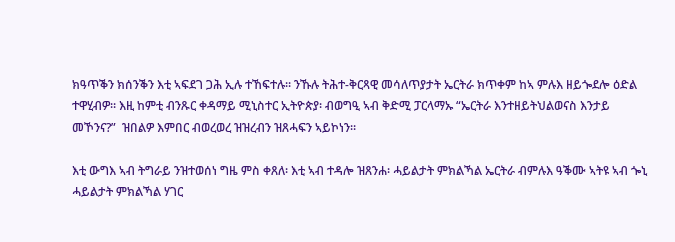ክዓጥቕን ክሰንቕን እቲ ኣፍደገ ጋሕ ኢሉ ተኸፍተሉ። ንኹሉ ትሕተ-ቅርጻዊ መሳለጥያታት ኤርትራ ክጥቀም ከኣ ምሉእ ዘይጐደሎ ዕድል ተዋሂብዎ። እዚ ከምቲ ብንጹር ቀዳማይ ሚኒስተር ኢትዮጵያ፡ ብወግዒ ኣብ ቅድሚ ፓርላማኡ “ኤርትራ እንተዘይትህልወናስ እንታይ መኾንና?”  ዝበልዎ እምበር ብወረወረ ዝዝረብን ዝጸሓፍን ኣይኮነን።

እቲ ውግእ ኣብ ትግራይ ንዝተወሰነ ግዜ ምስ ቀጸለ፡ እቲ ኣብ ተዳሎ ዝጸንሐ፡ ሓይልታት ምክልኻል ኤርትራ ብምሉእ ዓቕሙ ኣትዩ ኣብ ጐኒ ሓይልታት ምክልኻል ሃገር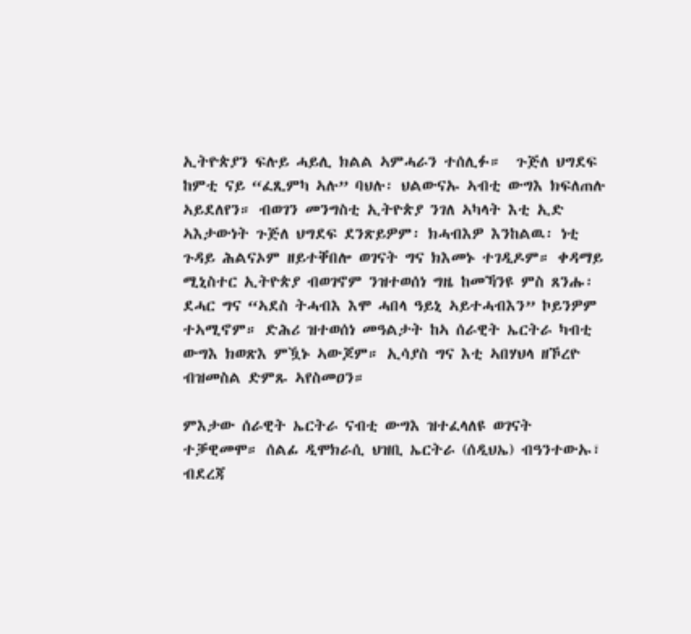ኢትዮጵያን ፍሉይ ሓይሊ ክልል ኣምሓራን ተሰሊፉ።  ጉጅለ ህግደፍ ከምቲ ናይ “ፈጺምካ ኣሉ” ባህሉ፡ ህልውናኡ ኣብቲ ውግእ ክፍለጠሉ ኣይደለየን። ብወገን መንግስቲ ኢትዮጵያ ንገለ ኣካላት እቲ ኢድ ኣእታውነት ጉጅለ ህግደፍ ደንጽይዎም፡ ክሓብእዎ እንከልዉ፡ ነቲ ጉዳይ ሕልናኦም ዘይተቐበሎ ወገናት ግና ክእመኑ ተገዲዶም። ቀዳማይ ሚኒስተር ኢትዮጵያ ብወገኖም ንዝተወሰነ ግዜ ከመኻንዩ ምስ ጸንሑ፡ ደሓር ግና “ኣደስ ትሓብእ እሞ ሓበላ ዓይኒ ኣይተሓብእን” ኮይንዎም ተኣሚኖም። ድሕሪ ዝተወሰነ መዓልታት ከኣ ሰራዊት ኤርትራ ካብቲ ውግእ ክወጽእ ምዃኑ ኣውጆም። ኢሳያስ ግና እቲ ኣበሃህላ ዘኾረዮ ብዝመስል ድምጹ ኣየስመዐን።

ምእታው ሰራዊት ኤርትራ ናብቲ ውግእ ዝተፈላለዩ ወገናት ተቓዊመሞ። ሰልፊ ዲሞክራሲ ህዝቢ ኤርትራ (ሰዲህኤ) ብዓንተውኡ፣ ብደረጃ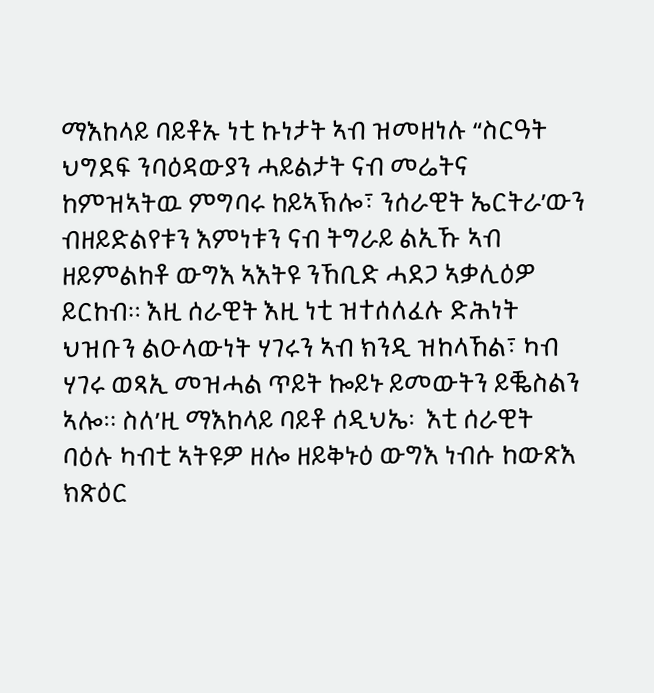ማእከላይ ባይቶኡ ነቲ ኩነታት ኣብ ዝመዘነሉ “ስርዓት ህግደፍ ንባዕዳውያን ሓይልታት ናብ መሬትና ከምዝኣትዉ ምግባሩ ከይኣኽሎ፣ ንሰራዊት ኤርትራ’ውን ብዘይድልየቱን እምነቱን ናብ ትግራይ ልኢኹ ኣብ ዘይምልከቶ ውግእ ኣእትዩ ንኸቢድ ሓደጋ ኣቃሊዕዎ ይርከብ። እዚ ሰራዊት እዚ ነቲ ዝተሰለፈሉ ድሕነት ህዝቡን ልዑላውነት ሃገሩን ኣብ ክንዲ ዝከላኸል፣ ካብ ሃገሩ ወጻኢ መዝሓል ጥይት ኰይኑ ይመውትን ይቘስልን ኣሎ። ስለ’ዚ ማእከላይ ባይቶ ሰዲህኤ፡  እቲ ሰራዊት ባዕሉ ካብቲ ኣትዩዎ ዘሎ ዘይቅኑዕ ውግእ ነብሱ ከውጽእ ክጽዕር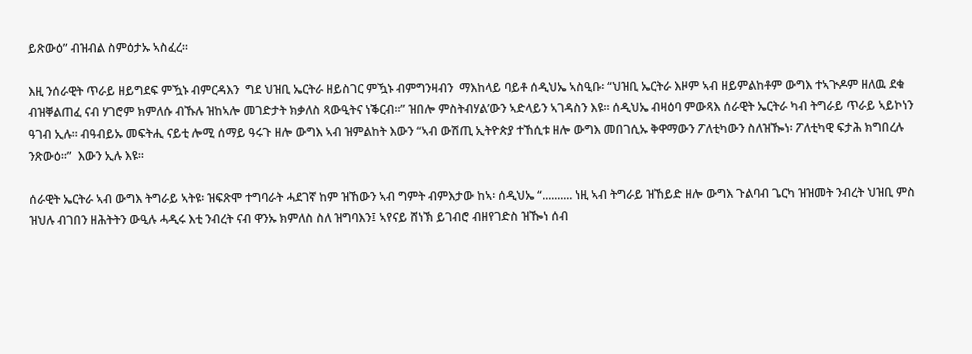ይጽውዕ” ብዝብል ስምዕታኡ ኣስፈረ።

እዚ ንሰራዊት ጥራይ ዘይግደፍ ምዃኑ ብምርዳእን  ግደ ህዝቢ ኤርትራ ዘይስገር ምዃኑ ብምግንዛብን  ማእከላይ ባይቶ ሰዲህኤ ኣስዒቡ፡ “ህዝቢ ኤርትራ እዞም ኣብ ዘይምልከቶም ውግእ ተኣጒዶም ዘለዉ ደቁ ብዝቐልጠፈ ናብ ሃገሮም ክምለሱ ብኹሉ ዝከኣሎ መገድታት ክቃለስ ጻውዒትና ነቕርብ።” ዝበሎ ምስትብሃል’ውን ኣድላይን ኣገዳስን እዩ። ሰዲህኤ ብዛዕባ ምውጻእ ሰራዊት ኤርትራ ካብ ትግራይ ጥራይ ኣይኮነን ዓገብ ኢሉ። ብዓብይኡ መፍትሒ ናይቲ ሎሚ ሰማይ ዓሩጉ ዘሎ ውግእ ኣብ ዝምልከት እውን “ኣብ ውሽጢ ኢትዮጵያ ተኸሲቱ ዘሎ ውግእ መበገሲኡ ቅዋማውን ፖለቲካውን ስለዝዀነ፡ ፖለቲካዊ ፍታሕ ክግበረሉ ንጽውዕ።”  እውን ኢሉ እዩ።

ሰራዊት ኤርትራ ኣብ ውግእ ትግራይ ኣትዩ፡ ዝፍጽሞ ተግባራት ሓደገኛ ከም ዝኸውን ኣብ ግምት ብምእታው ከኣ፡ ሰዲህኤ “.......... ነዚ ኣብ ትግራይ ዝኸይድ ዘሎ ውግእ ጉልባብ ጌርካ ዝዝመት ንብረት ህዝቢ ምስ ዝህሉ ብገበን ዘሕትትን ውዒሉ ሓዲሩ እቲ ንብረት ናብ ዋንኡ ክምለስ ስለ ዝግባእን፤ ኣየናይ ሸነኽ ይገብሮ ብዘየገድስ ዝዀነ ሰብ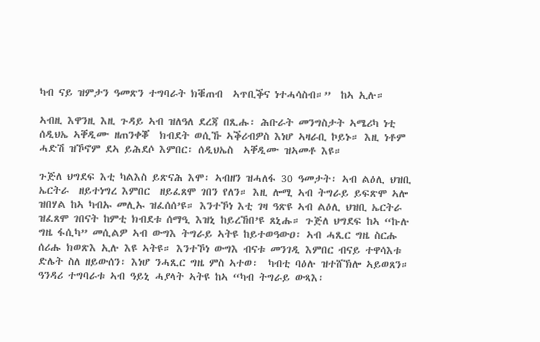ካብ ናይ ዝምታን ዓመጽን ተግባራት ክቑጠብ  ኣጥቢቕና ነተሓሳስብ።”  ከኣ ኢሉ።

ኣብዚ እዋንዚ እዚ ጉዳይ ኣብ ዝለዓለ ደረጃ በጺሑ፡ ሕቡራት መንግስታት ኣሜሪካ ነቲ ሰዲህኤ ኣቐዲሙ ዘጠንቀቖ  ክብደት ወሲኹ ኣቕሪብዎስ እነሆ ኣዛራቢ ኮይኑ። እዚ ነቶም ሓድሽ ዝኾኖም ደኣ ይሕደሶ እምበር፡ ሰዲህኤስ  ኣቐዲሙ ዝኣመቶ እዩ።

ጉጅለ ህግደፍ እቲ ካልእስ ይጽናሕ እሞ፡ ኣብዘን ዝሓለፋ 30 ዓመታት፡ ኣብ ልዕሊ ህዝቢ ኤርትራ  ዘይተነግረ እምበር  ዘይፈጸሞ ገበን የለን። እዚ ሎሚ ኣብ ትግራይ ይፍጽሞ ኣሎ ዝበሃል ከኣ ካብኡ መሊኡ ዝፈሰሰ’ዩ። እንተኾነ እቲ ገዛ ዓጽዩ ኣብ ልዕሊ ህዝቢ ኤርትራ ዝፈጸሞ ገበናት ከምቲ ክብደቱ ሰማዒ እዝኒ ከይረኸበ’ዩ ጸኒሑ። ጉጅለ ህግደፍ ከኣ “ኩሉ ግዜ ፋሲካ” መሲልዎ ኣብ ውግእ ትግራይ ኣትዩ ከይተወዓውዐ፡ ኣብ ሓጺር ግዜ ስርሑ ሰሪሑ ክወጽእ ኢሉ እዩ ኣትዩ። እንተኾነ ውግእ ብናቱ መንገዲ እምበር ብናይ ተዋሳእቱ ድሌት ስለ ዘይውሰን፡ እነሆ ንሓጺር ግዜ ምስ ኣተወ፡  ካብቲ ባዕሉ ዝተሸኽሎ ኣይወጸን። ዓንዳሪ ተግባራቱ ኣብ ዓይኒ ሓያላት ኣትዩ ከኣ “ካብ ትግራይ ውጻእ፡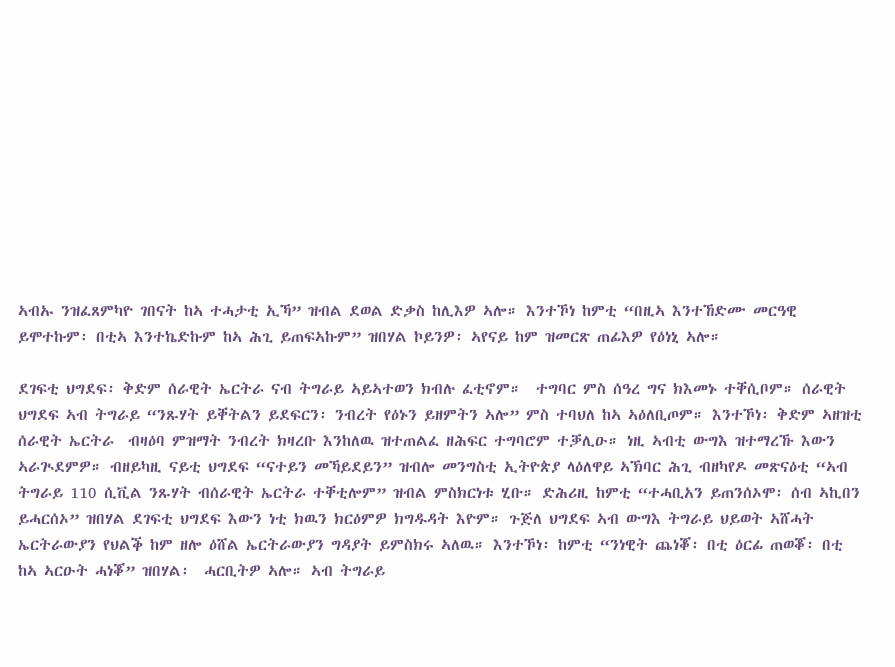ኣብኡ ንዝፈጸምካዮ ገበናት ከኣ ተሓታቲ ኢኻ” ዝብል ደወል ድቃስ ከሊእዎ ኣሎ። እንተኾነ ከምቲ “በዚኣ እንተኸድሙ መርዓዊ ይሞተኩም፡ በቲኣ እንተኬድኩም ከኣ ሕጊ ይጠፍኣኩም” ዝበሃል ኮይንዎ፡ ኣየናይ ከም ዝመርጽ ጠፊእዎ የዕነኒ ኣሎ።

ደገፍቲ ህግደፍ፡ ቅድም ሰራዊት ኤርትራ ናብ ትግራይ ኣይኣተወን ክብሉ ፈቲኖም።  ተግባር ምስ ሰዓረ ግና ክእመኑ ተቐሲቦም። ሰራዊት ህግደፍ ኣብ ትግራይ “ንጹሃት ይቐትልን ይደፍርን፡ ንብረት የዕኑን ይዘምትን ኣሎ” ምስ ተባህለ ከኣ ኣዕለቢጦም። እንተኾነ፡ ቅድም ኣዘዝቲ ሰራዊት ኤርትራ  ብዛዕባ ምዝማት ንብረት ክዛረቡ እንከለዉ ዝተጠልፈ ዘሕፍር ተግባሮም ተቓሊዑ። ነዚ ኣብቲ ውግእ ዝተማረኹ እውን ኣራጒደምዎ። ብዘይካዚ ናይቲ ህግደፍ “ናተይን መኻይደይን” ዝብሎ መንግስቲ ኢትዮጵያ ላዕለዋይ ኣኽባር ሕጊ ብዘካየዶ መጽናዕቲ “ኣብ ትግራይ 110 ሲቪል ንጹሃት ብሰራዊት ኤርትራ ተቐቲሎም” ዝብል ምስክርነቱ ሂቡ። ድሕሪዚ ከምቲ “ተሓቢአን ይጠንሰኦሞ፡ ሰብ ኣኪበን ይሓርሰኦ” ዝበሃል ደገፍቲ ህግደፍ እውን ነቲ ክዉን ክርዕምዎ ክግዱዳት እዮም። ጉጅለ ህግደፍ ኣብ ውግእ ትግራይ ህይወት ኣሸሓት ኤርትራውያን የህልቕ ከም ዘሎ ዕሸል ኤርትራውያን ግዳያት ይምስክሩ ኣለዉ። እንተኾነ፡ ከምቲ “ንነዊት ጨነቖ፡ በቲ ዕርፊ ጠወቖ፡ በቲ ከኣ ኣርዑት ሓነቖ” ዝበሃል፡  ሓርቢትዎ ኣሎ። ኣብ ትግራይ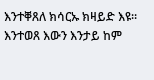እንተቐጸለ ክሳርኡ ክዛይድ እዩ። እንተወጸ እውን እንታይ ከም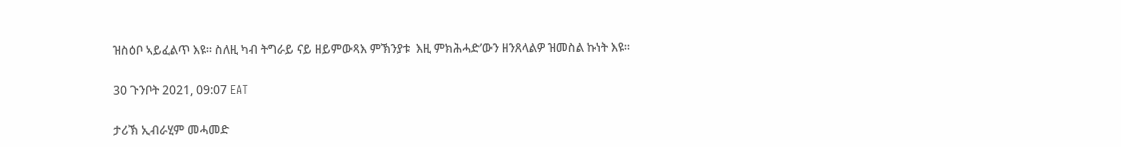ዝስዕቦ ኣይፈልጥ እዩ። ስለዚ ካብ ትግራይ ናይ ዘይምውጻእ ምኽንያቱ  እዚ ምክሕሓድ’ውን ዘንጸላልዎ ዝመስል ኩነት እዩ።

30 ጉንቦት 2021, 09:07 EAT

ታሪኽ ኢብራሂም መሓመድ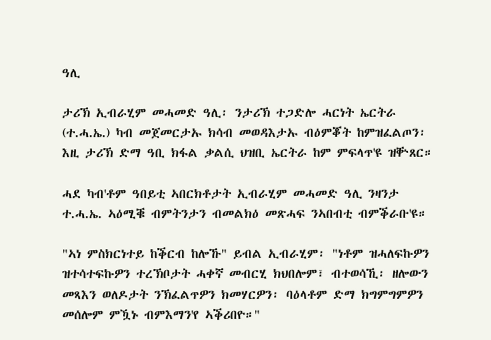ዓሊ

ታሪኽ ኢብራሂም መሓመድ ዓሊ፡ ንታሪኽ ተጋድሎ ሓርነት ኤርትራ (ተ.ሓ.ኤ.) ካብ መጀመርታኡ ክሳብ መወዳእታኡ ብዕምቖት ከምዝፈልጦን፡ እዚ ታሪኽ ድማ ዓቢ ክፋል ቃልሲ ህዝቢ ኤርትራ ከም ምፍላጥ'ዩ ዝቝጸር።

ሓደ ካብ'ቶም ዓበይቲ ኣበርክቶታት ኢብራሂም መሓመድ ዓሊ ንዛንታ ተ.ሓ.ኤ. ኣዕሚቑ ብምትንታን ብመልክዕ መጽሓፍ ንኣበብቲ ብምቕራቡ'ዩ።

"ኣነ ምስክርነተይ ከቕርብ ከሎኹ" ይብል ኢብራሂም፡ "ነቶም ዝሓለፍኩዎን ዝተሳተፍኩዎን ተረኽቦታት ሓቀኛ መብርሂ ክህበሎም፣ ብተወሳኺ፡ ዘሎውን መጻእን ወለዶታት ንኽፈልጥዎን ክመሃርዎን፡ ባዕላቶም ድማ ክግምግምዎን መሰሎም ምዃኑ ብምእማን'የ ኣቕሪበዮ።"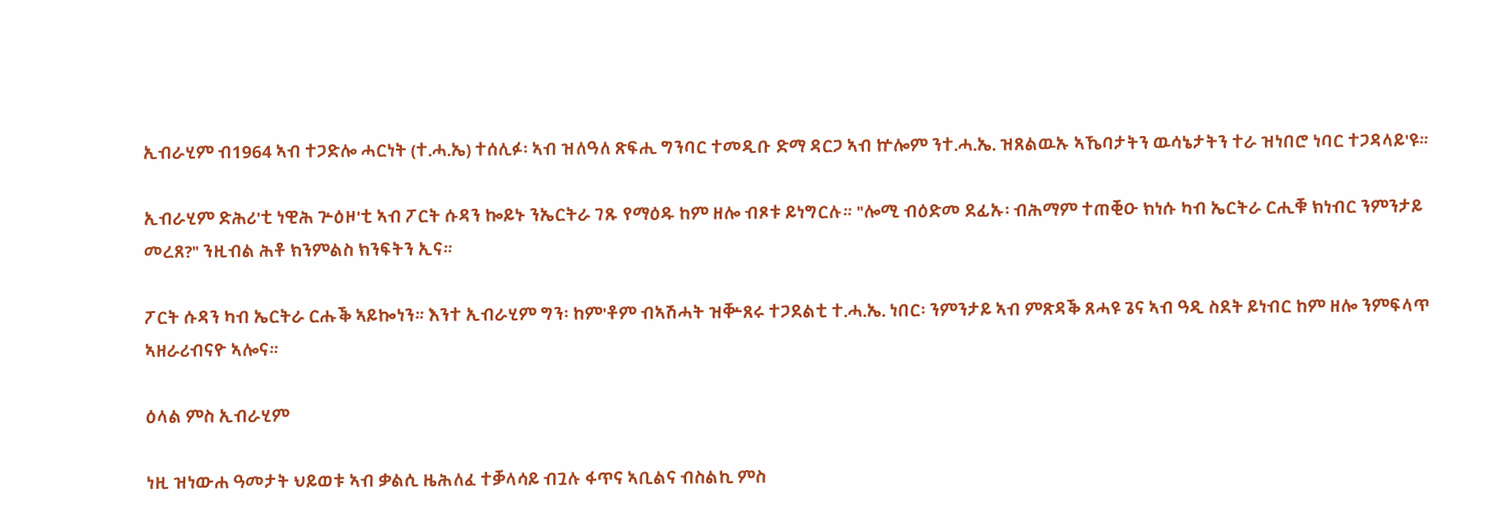ኢብራሂም ብ1964 ኣብ ተጋድሎ ሓርነት (ተ.ሓ.ኤ) ተሰሊፉ፡ ኣብ ዝለዓለ ጽፍሒ ግንባር ተመዲቡ ድማ ዳርጋ ኣብ ኵሎም ንተ.ሓ.ኤ. ዝጸልዉኡ ኣኼባታትን ዉሳኔታትን ተራ ዝነበሮ ነባር ተጋዳላይ'ዩ።

ኢብራሂም ድሕሪ'ቲ ነዊሕ ጕዕዞ'ቲ ኣብ ፖርት ሱዳን ኰይኑ ንኤርትራ ገጹ የማዕዱ ከም ዘሎ ብጾቱ ይነግርሉ። "ሎሚ ብዕድመ ደፊኡ፡ ብሕማም ተጠቒዑ ክነሱ ካብ ኤርትራ ርሒቑ ክነብር ንምንታይ መረጸ?" ንዚብል ሕቶ ክንምልስ ክንፍትን ኢና።

ፖርት ሱዳን ካብ ኤርትራ ርሑቕ ኣይኰነን። እንተ ኢብራሂም ግን፡ ከም'ቶም ብኣሽሓት ዝቝጸሩ ተጋደልቲ ተ.ሓ.ኤ. ነበር፡ ንምንታይ ኣብ ምጽዳቕ ጸሓዩ ጌና ኣብ ዓዲ ስደት ይነብር ከም ዘሎ ንምፍላጥ ኣዘራሪብናዮ ኣሎና።

ዕላል ምስ ኢብራሂም

ነዚ ዝነውሐ ዓመታት ህይወቱ ኣብ ቃልሲ ዜሕለፈ ተቓላሳይ ብጓሉ ፋጥና ኣቢልና ብስልኪ ምስ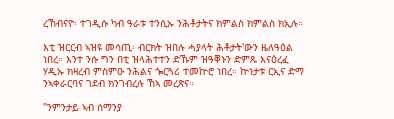ረኸብናዮ፡ ተገዲሱ ካብ ዓራቱ ተንሲኡ ንሕቶታትና ክምልስ ክምልስ ክኢሉ።

እቲ ዝርርብ ኣዝዩ መሳጢ፡ ብርክት ዝበሉ ሓያላት ሕቶታት'ውን ዜለዓዕል ነበረ። እንተ ንሱ ግን በቲ ዝላሕተተን ድኹም ዝዓቐኑን ድምጹ እናዕረፈ ሃዲኡ ክዛረብ ምስምዑ ንሕልና ጐርጓሪ ተመኵሮ ነበረ። ኵነታቱ ርኢና ድማ ንኣቀራርባና ገደብ ክንገብረሉ ኸኣ መረጽና።

"ንምንታይ ኣብ ሰማንያ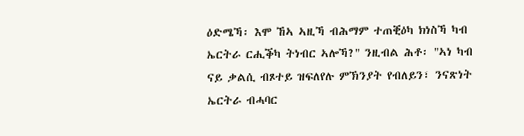ዕድሜኻ፡ እሞ ኸኣ ኣዚኻ ብሕማም ተጠቒዕካ ክነስኻ ካብ ኤርትራ ርሒቕካ ትነብር ኣሎኻ?" ንዚብል ሕቶ፡ "ኣነ ካብ ናይ ቃልሲ ብጾተይ ዝፍለየሉ ምኽንያት የብለይን፣ ንናጽነት ኤርትራ ብሓባር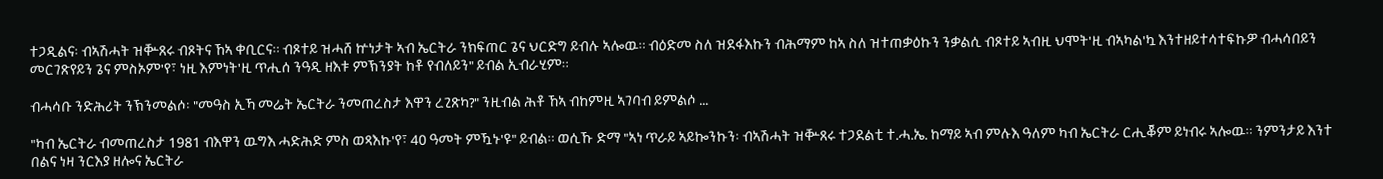ተጋዲልና፡ ብኣሽሓት ዝቝጸሩ ብጾትና ኸኣ ቀቢርና። ብጾተይ ዝሓሸ ኵነታት ኣብ ኤርትራ ንክፍጠር ጌና ህርድግ ይብሉ ኣሎዉ። ብዕድመ ስለ ዝደፋእኩን ብሕማም ከኣ ስለ ዝተጠቃዕኩን ንቃልሲ ብጾተይ ኣብዚ ህሞት'ዚ ብኣካል'ኳ እንተዘይተሳተፍኩዎ ብሓሳበይን መርገጽየይን ጌና ምስኦም'የ፣ ነዚ እምነት'ዚ ጥሒሰ ንዓዲ ዘእቱ ምኽንያት ከቶ የብለይን" ይብል ኢብራሂም።

ብሓሳቡ ንድሕሪት ንኽንመልሶ፡ "መዓስ ኢኻ መሬት ኤርትራ ንመጠረስታ እዋን ረጊጽካ?" ንዚብል ሕቶ ኸኣ ብከምዚ ኣገባብ ይምልሶ ...

"ካብ ኤርትራ ብመጠረስታ 1981 ብእዋን ዉግእ ሓድሕድ ምስ ወጻእኩ'የ፣ 40 ዓመት ምዃኑ'ዩ" ይብል። ወሲኹ ድማ "ኣነ ጥራይ ኣይኰንኩን፡ ብኣሽሓት ዝቝጸሩ ተጋደልቲ ተ.ሓ.ኤ. ከማይ ኣብ ምሉእ ዓለም ካብ ኤርትራ ርሒቖም ይነብሩ ኣሎዉ። ንምንታይ እንተ በልና ነዛ ንርእያ ዘሎና ኤርትራ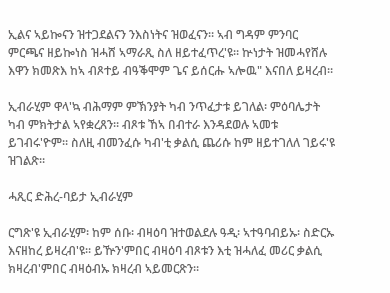ኢልና ኣይኰናን ዝተጋደልናን ንእስነትና ዝወፈናን። ኣብ ግዳም ምንባር ምርጫና ዘይኰነስ ዝሓሸ ኣማራጺ ስለ ዘይተፈጥረ'ዩ። ኵነታት ዝመሓየሸሉ እዋን ክመጽእ ከኣ ብጾተይ ብዓቕሞም ጌና ይሰርሑ ኣሎዉ" እናበለ ይዛረብ።

ኢብራሂም ዋላ'ኳ ብሕማም ምኽንያት ካብ ንጥፈታቱ ይገለል፡ ምዕባሌታት ካብ ምክትታል ኣየቋረጸን። ብጾቱ ኸኣ በብተራ እንዳደወሉ ኣመቱ ይገብሩ'ዮም። ስለዚ ብመንፈሱ ካብ'ቲ ቃልሲ ጨሪሱ ከም ዘይተገለለ ገይሩ'ዩ ዝገልጽ።

ሓጺር ድሕረ-ባይታ ኢብራሂም

ርግጽ'ዩ ኢብራሂም፡ ከም ሰቡ፡ ብዛዕባ ዝተወልደሉ ዓዲ፡ ኣተዓባብይኡ፡ ስድርኡ እናዘከረ ይዛረብ'ዩ። ይዅን'ምበር ብዛዕባ ብጾቱን እቲ ዝሓለፈ መሪር ቃልሲ ክዛረብ'ምበር ብዛዕብኡ ክዛረብ ኣይመርጽን።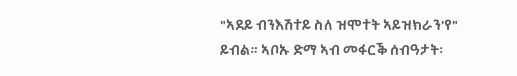"ኣደይ ብንእሽተይ ስለ ዝሞተት ኣይዝክራን'የ" ይብል። ኣቦኡ ድማ ኣብ መፋርቕ ሰብዓታት፡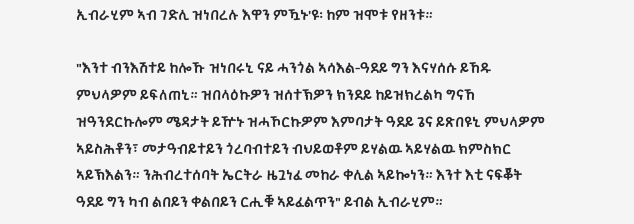ኢብራሂም ኣብ ገድሊ ዝነበረሉ እዋን ምዃኑ'ዩ፡ ከም ዝሞቱ የዘንቱ።

"እንተ ብንእሽተይ ከሎኹ ዝነበሩኒ ናይ ሓንጎል ኣሳእል-ዓደይ ግን እናሃሰሱ ይኸዱ ምህላዎም ይፍለጠኒ። ዝበላዕኩዎን ዝሰተኽዎን ክንደይ ከይዝክረልካ ግናኸ ዝዓንደርኩሎም ሜዳታት ይዅኑ ዝሓኾርኩዎም እምባታት ዓደይ ጌና ይጽበዩኒ ምህላዎም ኣይስሕቶን፣ መታዓብይተይን ጎረባብተይን ብህይወቶም ይሃልዉ ኣይሃልዉ ክምስክር ኣይኽእልን። ንሕብረተሰባት ኤርትራ ዜጓነፈ መከራ ቀሊል ኣይኰነን። እንተ እቲ ናፍቖት ዓደይ ግን ካብ ልበይን ቀልበይን ርሒቑ ኣይፈልጥን" ይብል ኢብራሂም።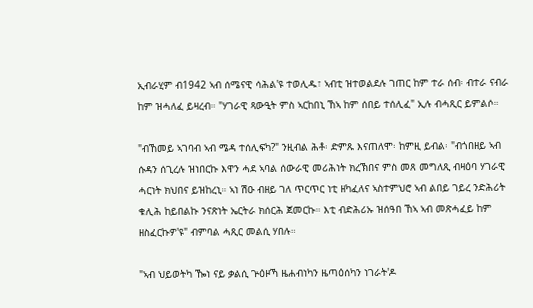ኢብራሂም ብ1942 ኣብ ሰሜናዊ ሳሕል'ዩ ተወሊዱ፣ ኣብቲ ዝተወልደሉ ገጠር ከም ተራ ሰብ፡ ብተራ ናብራ ከም ዝሓለፈ ይዛረብ። "ሃገራዊ ጻውዒት ምስ ኣርከበኒ ኸኣ ከም ሰበይ ተሰሊፈ" ኢሉ ብሓጺር ይምልሶ።

"ብኸመይ ኣገባብ ኣብ ሜዳ ተሰሊፍካ?" ንዚብል ሕቶ፡ ድምጹ እናጠለሞ፡ ከምዚ ይብል፡ "ብጎበዘይ ኣብ ሱዳን ሰጊረሉ ዝነበርኩ እዋን ሓደ ኣባል ሰውራዊ መሪሕነት ክረኽበና ምስ መጸ መግለጺ ብዛዕባ ሃገራዊ ሓርነት ክህበና ይዝከረኒ። ኣነ ሽዑ ብዘይ ገለ ጥርጥር ነቲ ዘካፈለና ኣስተምህሮ ኣብ ልበይ ገይረ ንድሕሪት ቁሊሕ ከይበልኩ ንናጽነት ኤርትራ ክሰርሕ ጀመርኩ። እቲ ብድሕሪኡ ዝሰዓበ ኸኣ ኣብ መጽሓፈይ ከም ዘስፈርኩዎ'ዩ" ብምባል ሓጺር መልሲ ሃበሉ።

"ኣብ ህይወትካ ዀነ ናይ ቃልሲ ጕዕዞኻ ዜሐብነካን ዜጣዕሰካን ነገራት'ዶ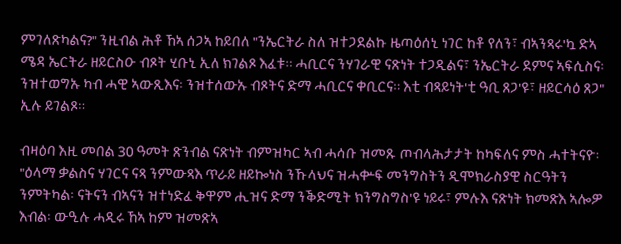ምገለጽካልና?" ንዚብል ሕቶ ኸኣ ሰጋኣ ከይበለ "ንኤርትራ ስለ ዝተጋደልኩ ዜጣዕሰኒ ነገር ከቶ የለን፣ ብኣንጻሩ'ኳ ድኣ ሜዳ ኤርትራ ዘይርስዑ ብጾት ሂቡኒ ኢለ ክገልጾ እፈቱ። ሓቢርና ንሃገራዊ ናጽነት ተጋዲልና፣ ንኤርትራ ደምና ኣፍሲስና፡ ንዝተወግኡ ካብ ሓዊ ኣውጺእና፡ ንዝተሰውኡ ብጾትና ድማ ሓቢርና ቀቢርና። እቲ ብጻይነት'ቲ ዓቢ ጸጋ'ዩ፣ ዘይርሳዕ ጸጋ" ኢሉ ይገልጾ።

ብዛዕባ እዚ መበል 30 ዓመት ጽንብል ናጽነት ብምዝካር ኣብ ሓሳቡ ዝመጹ ጦብላሕታታት ከካፍለና ምስ ሓተትናዮ፡ "ዕላማ ቃልስና ሃገርና ናጻ ንምውጻእ ጥራይ ዘይኰነስ ንኹላህና ዝሓቍፍ መንግስትን ዲሞክራስያዊ ስርዓትን ንምትካል፡ ናትናን ብኣናን ዝተነድፈ ቅዋም ሒዝና ድማ ንቕድሚት ክንግስግስ'ዩ ነይሩ፣ ምሉእ ናጽነት ክመጽእ ኣሎዎ እብል፡ ውዒሉ ሓዲሩ ኸኣ ከም ዝመጽኣ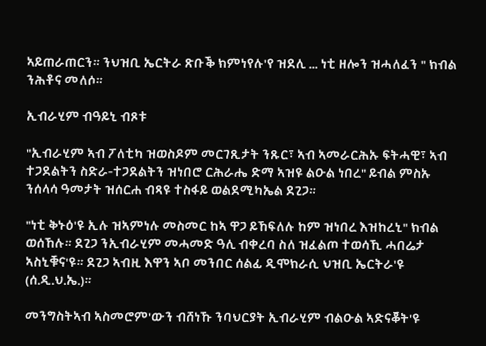ኣይጠራጠርን። ንህዝቢ ኤርትራ ጽቡቕ ክምነየሉ'የ ዝደሊ ... ነቲ ዘሎን ዝሓለፈን " ክብል ንሕቶና መለሶ።

ኢብራሂም ብዓይኒ ብጾቱ

"ኢብራሂም ኣብ ፖለቲካ ዝወስዶም መርገጺታት ንጹር፣ ኣብ ኣመራርሕኡ ፍትሓዊ፣ ኣብ ተጋደልትን ስድራ-ተጋደልትን ዝነበሮ ርሕራሔ ድማ ኣዝዩ ልዑል ነበረ" ይብል ምስኡ ንሰላሳ ዓመታት ዝሰርሐ ብጻዩ ተስፋይ ወልደሚካኤል ደጊጋ።

"ነቲ ቅኑዕ'ዩ ኢሉ ዝኣምነሉ መስመር ከኣ ዋጋ ይኸፍለሉ ከም ዝነበረ እዝከረኒ" ክብል ወሰኸሉ። ደጊጋ ንኢብራሂም መሓመድ ዓሊ ብቀረባ ስለ ዝፈልጦ ተወሳኺ ሓበሬታ ኣስኒቑና'ዩ። ደጊጋ ኣብዚ እዋን ኣቦ መንበር ሰልፊ ዲሞክራሲ ህዝቢ ኤርትራ'ዩ (ሰ.ዲ.ህ.ኤ.)።

መንግስትኣብ ኣስመሮም'ውን ብሸነኹ ንባህርያት ኢብራሂም ብልዑል ኣድናቖት'ዩ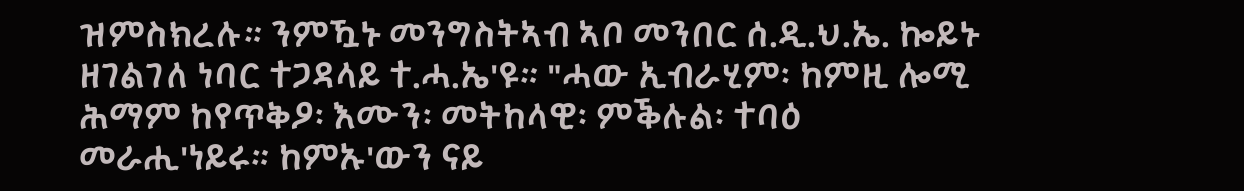ዝምስክረሉ። ንምዃኑ መንግስትኣብ ኣቦ መንበር ሰ.ዲ.ህ.ኤ. ኰይኑ ዘገልገለ ነባር ተጋዳላይ ተ.ሓ.ኤ'ዩ። "ሓው ኢብራሂም፡ ከምዚ ሎሚ ሕማም ከየጥቅዖ፡ እሙን፡ መትከላዊ፡ ምቕሉል፡ ተባዕ መራሒ'ነይሩ። ከምኡ'ውን ናይ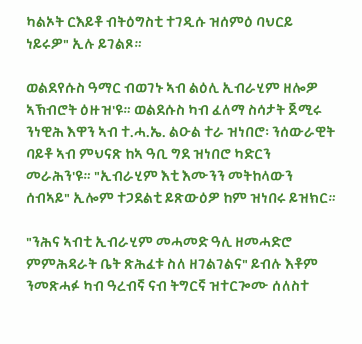ካልኦት ርእይቶ ብትዕግስቲ ተገዲሱ ዝሰምዕ ባህርይ ነይሩዎ" ኢሉ ይገልጾ።

ወልደየሱስ ዓማር ብወገኑ ኣብ ልዕሊ ኢብራሂም ዘሎዎ ኣኽብሮት ዕዙዝ'ዩ። ወልደሱስ ካብ ፈለማ ስሳታት ጀሚሩ ንነዊሕ እዋን ኣብ ተ.ሓ.ኤ. ልዑል ተራ ዝነበሮ፡ ንሰውራዊት ባይቶ ኣብ ምህናጽ ከኣ ዓቢ ግደ ዝነበሮ ካድርን መራሕን'ዩ። "ኢብራሂም እቲ እሙንን መትከላውን ሰብኣይ" ኢሎም ተጋደልቲ ይጽውዕዎ ከም ዝነበሩ ይዝክር።

"ንሕና ኣብቲ ኢብራሂም መሓመድ ዓሊ ዘመሓድሮ ምምሕዳራት ቤት ጽሕፈቱ ስለ ዘገልገልና" ይብሉ እቶም ንመጽሓፉ ካብ ዓረብኛ ናብ ትግርኛ ዝተርጐሙ ሰለስተ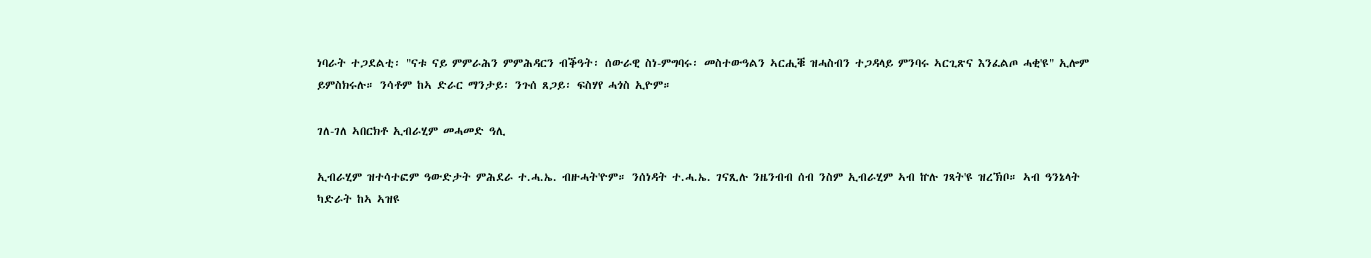ነባራት ተጋደልቲ፡ "ናቱ ናይ ምምራሕን ምምሕዳርን ብቕዓት፡ ሰውራዊ ስነ-ምግባሩ፡ መስተውዓልን ኣርሒቑ ዝሓስብን ተጋዳላይ ምንባሩ ኣርጊጽና እንፈልጦ ሓቂ'ዩ" ኢሎም ይምስክሩሉ። ንሳቶም ከኣ ድራር ማንታይ፡ ንጉሰ ጸጋይ፡ ፍስሃየ ሓጎስ ኢዮም።

ገለ-ገለ ኣበርክቶ ኢብራሂም መሓመድ ዓሊ

ኢብራሂም ዝተሳተፎም ዓውድታት ምሕደራ ተ.ሓ.ኤ. ብዙሓት'ዮም። ንሰነዳት ተ.ሓ.ኤ. ገናጺሉ ንዜንብብ ሰብ ንስም ኢብራሂም ኣብ ኵሉ ገጻት'ዩ ዝረኽቦ። ኣብ ዓንኔላት ካድራት ከኣ ኣዝዩ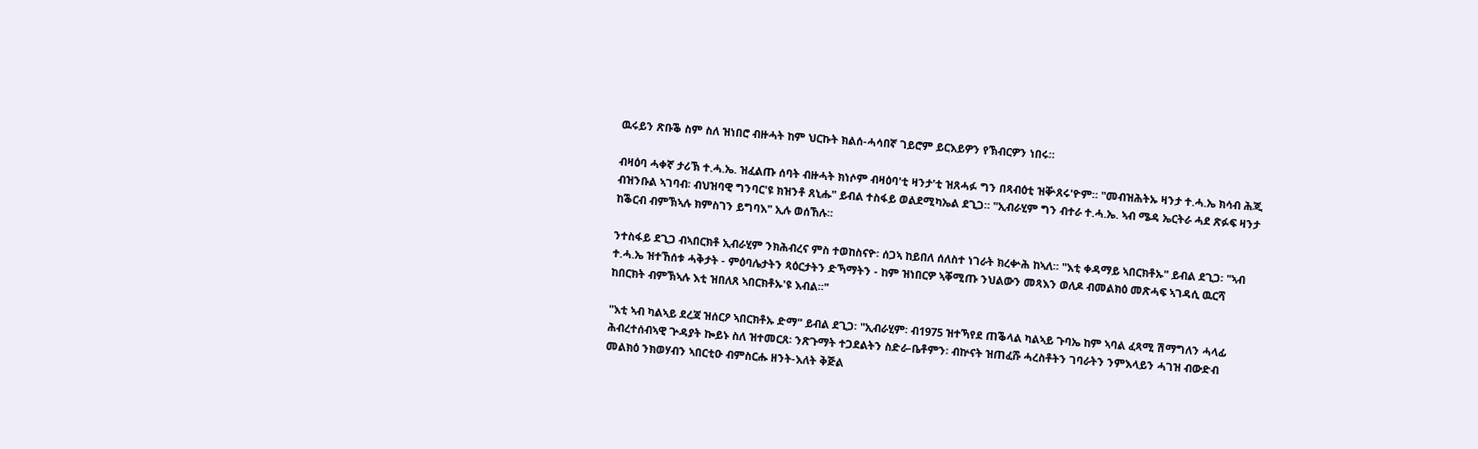ዉሩይን ጽቡቕ ስም ስለ ዝነበሮ ብዙሓት ከም ህርኩት ክልሰ-ሓሳበኛ ገይሮም ይርእይዎን የኽብርዎን ነበሩ።

ብዛዕባ ሓቀኛ ታሪኽ ተ.ሓ.ኤ. ዝፈልጡ ሰባት ብዙሓት ክነሶም ብዛዕባ'ቲ ዛንታ'ቲ ዝጸሓፉ ግን በጻብዕቲ ዝቝጸሩ'ዮም። "መብዝሕትኡ ዛንታ ተ.ሓ.ኤ ክሳብ ሕጂ ብዝንቡል ኣገባብ፡ ብህዝባዊ ግንባር'ዩ ክዝንቶ ጸኒሑ" ይብል ተስፋይ ወልደሚካኤል ደጊጋ። "ኢብራሂም ግን ብተራ ተ.ሓ.ኤ. ኣብ ሜዳ ኤርትራ ሓደ ጽፉፍ ዛንታ ከቕርብ ብምኽኣሉ ክምስገን ይግባእ" ኢሉ ወሰኸሉ።

ንተስፋይ ደጊጋ ብኣበርክቶ ኢብራሂም ንክሕብረና ምስ ተወከስናዮ፡ ሰጋኣ ከይበለ ሰለስተ ነገራት ክረቍሕ ከኣለ። "እቲ ቀዳማይ ኣበርክቶኡ" ይብል ደጊጋ፡ "ኣብ ተ.ሓ.ኤ ዝተኸሰቱ ሓቅታት - ምዕባሌታትን ጻዕርታትን ድኻማትን - ከም ዝነበርዎ ኣቐሚጡ ንህልውን መጻእን ወለዶ ብመልክዕ መጽሓፍ ኣገዳሲ ዉርሻ ከበርክት ብምኽኣሉ እቲ ዝበለጸ ኣበርክቶኡ'ዩ እብል።"

"እቲ ኣብ ካልኣይ ደረጃ ዝሰርዖ ኣበርክቶኡ ድማ" ይብል ደጊጋ፡ "ኢብራሂም፡ ብ1975 ዝተኻየደ ጠቕላል ካልኣይ ጉባኤ ከም ኣባል ፈጻሚ ሽማግለን ሓላፊ ሕብረተሰብኣዊ ጕዳያት ኰይኑ ስለ ዝተመርጸ፡ ንጽጉማት ተጋደልትን ስድራ-ቤቶምን፡ ብኵናት ዝጠፈሹ ሓረስቶትን ገባራትን ንምእላይን ሓገዝ ብውድብ መልክዕ ንክወሃብን ኣበርቲዑ ብምስርሑ ዘንት-እለት ቅጅል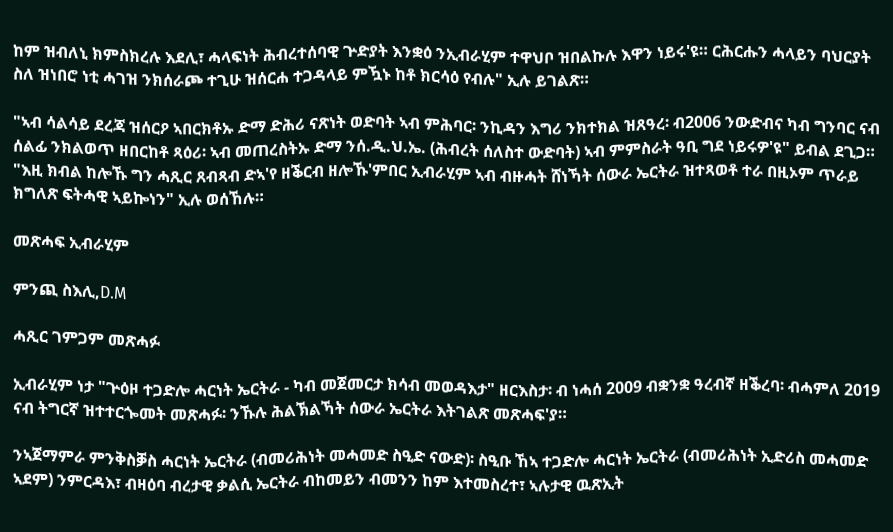ከም ዝብለኒ ክምስክረሉ እደሊ፣ ሓላፍነት ሕብረተሰባዊ ጕድያት እንቋዕ ንኢብራሂም ተዋህቦ ዝበልኩሉ እዋን ነይሩ'ዩ። ርሕርሑን ሓላይን ባህርያት ስለ ዝነበሮ ነቲ ሓገዝ ንክሰራጮ ተጊሁ ዝሰርሐ ተጋዳላይ ምዃኑ ከቶ ክርሳዕ የብሉ" ኢሉ ይገልጽ።

"ኣብ ሳልሳይ ደረጃ ዝሰርዖ ኣበርክቶኡ ድማ ድሕሪ ናጽነት ወድባት ኣብ ምሕባር፡ ንኪዳን እግሪ ንክተክል ዝጸዓረ፡ ብ2006 ንውድብና ካብ ግንባር ናብ ሰልፊ ንክልወጥ ዘበርከቶ ጻዕሪ፡ ኣብ መጠረስትኡ ድማ ንሰ.ዲ.ህ.ኤ. (ሕብረት ሰለስተ ውድባት) ኣብ ምምስራት ዓቢ ግደ ነይሩዎ'ዩ" ይብል ደጊጋ። "እዚ ክብል ከሎኹ ግን ሓጺር ጸብጻብ ድኣ'የ ዘቕርብ ዘሎኹ'ምበር ኢብራሂም ኣብ ብዙሓት ሸነኻት ሰውራ ኤርትራ ዝተጻወቶ ተራ በዚኦም ጥራይ ክግለጽ ፍትሓዊ ኣይኰነን" ኢሉ ወሰኸሉ።

መጽሓፍ ኢብራሂም

ምንጪ ስእሊ,D.M

ሓጺር ገምጋም መጽሓፉ

ኢብራሂም ነታ "ጕዕዞ ተጋድሎ ሓርነት ኤርትራ - ካብ መጀመርታ ክሳብ መወዳእታ" ዘርእስታ፡ ብ ነሓሰ 2009 ብቋንቋ ዓረብኛ ዘቕረባ፡ ብሓምለ 2019 ናብ ትግርኛ ዝተተርጐመት መጽሓፉ፡ ንኹሉ ሕልኽልኻት ሰውራ ኤርትራ እትገልጽ መጽሓፍ'ያ።

ንኣጀማምራ ምንቅስቓስ ሓርነት ኤርትራ (ብመሪሕነት መሓመድ ስዒድ ናውድ)፡ ስዒቡ ኸኣ ተጋድሎ ሓርነት ኤርትራ (ብመሪሕነት ኢድሪስ መሓመድ ኣደም) ንምርዳእ፣ ብዛዕባ ብረታዊ ቃልሲ ኤርትራ ብከመይን ብመንን ከም እተመስረተ፣ ኣሉታዊ ዉጽኢት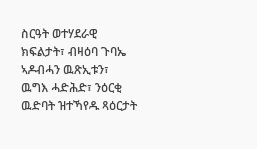ስርዓት ወተሃደራዊ ክፍልታት፣ ብዛዕባ ጉባኤ ኣዶብሓን ዉጽኢቱን፣ ዉግእ ሓድሕድ፣ ንዕርቂ ዉድባት ዝተኻየዱ ጻዕርታት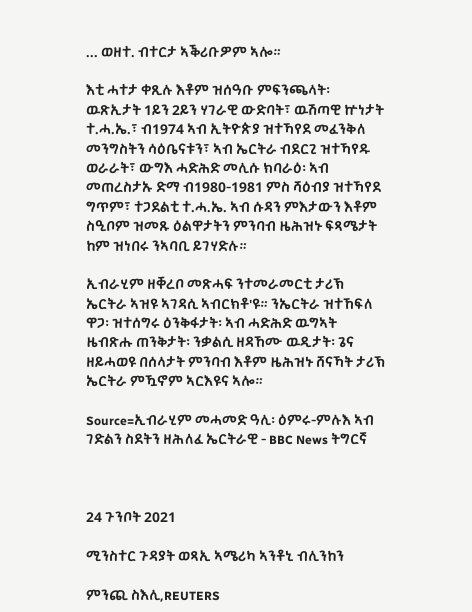... ወዘተ. ብተርታ ኣቕሪቡዎም ኣሎ።

እቲ ሓተታ ቀጺሉ እቶም ዝሰዓቡ ምፍንጫላት፡ ዉጽኢታት 1ይን 2ይን ሃገራዊ ውድባት፣ ዉሽጣዊ ኵነታት ተ.ሓ.ኤ.፣ ብ1974 ኣብ ኢትዮጵያ ዝተኻየደ መፈንቅለ መንግስትን ሳዕቤናቱን፣ ኣብ ኤርትራ ብደርጊ ዝተኻየዱ ወራራት፣ ውግእ ሓድሕድ መሊሱ ክባራዕ፡ ኣብ መጠረስታኡ ድማ ብ1980-1981 ምስ ሻዕብያ ዝተኻየደ ግጥም፣ ተጋደልቲ ተ.ሓ.ኤ. ኣብ ሱዳን ምእታውን እቶም ስዒቦም ዝመጹ ዕልዋታትን ምንባብ ዜሕዝኑ ፍጻሜታት ከም ዝነበሩ ንኣባቢ ይገሃድሉ።

ኢብራሂም ዘቐረቦ መጽሓፍ ንተመራመርቲ ታሪኽ ኤርትራ ኣዝዩ ኣገዳሲ ኣብርክቶ'ዩ። ንኤርትራ ዝተኸፍለ ዋጋ፡ ዝተሰግሩ ዕንቅፋታት፡ ኣብ ሓድሕድ ዉግኣት ዜብጽሑ ጠንቅታት፡ ንቃልሲ ዘዳኸሙ ዉዲታት፡ ጌና ዘይሓወዩ በሰላታት ምንባብ እቶም ዜሕዝኑ ሸናኻት ታሪኽ ኤርትራ ምዃኖም ኣርእዩና ኣሎ።

Source=ኢብራሂም መሓመድ ዓሊ፡ ዕምሩ-ምሉእ ኣብ ገድልን ስደትን ዘሕለፈ ኤርትራዊ - BBC News ትግርኛ



24 ጉንቦት 2021

ሚንስተር ጉዳያት ወጻኢ ኣሜሪካ ኣንቶኒ ብሊንከን

ምንጪ ስእሊ,REUTERS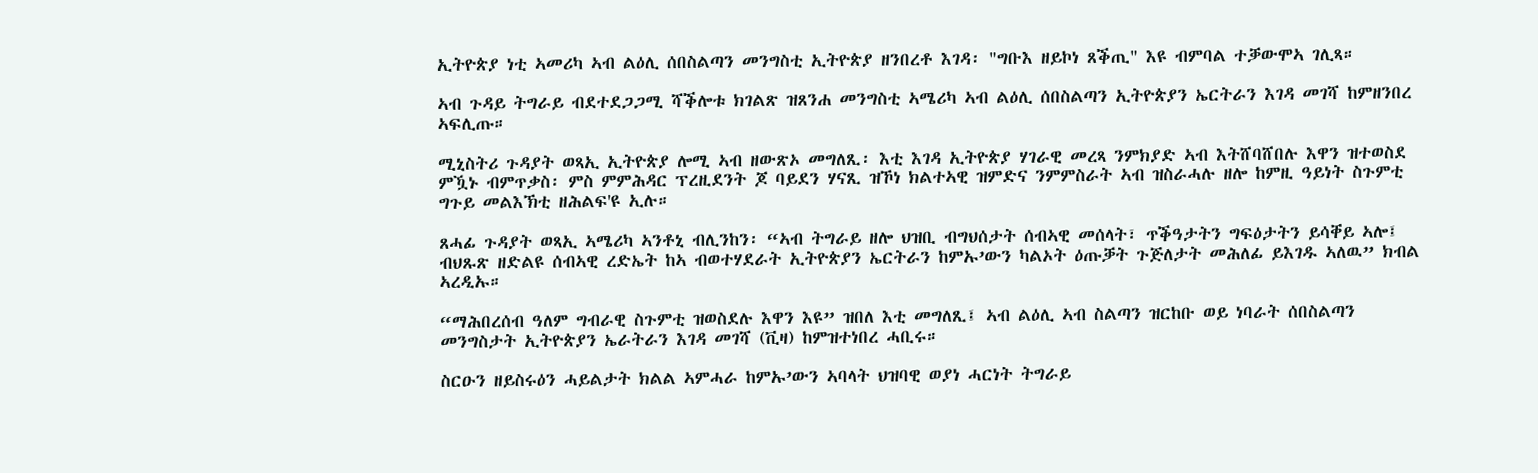ኢትዮጵያ ነቲ ኣመሪካ ኣብ ልዕሊ ሰበስልጣን መንግስቲ ኢትዮጵያ ዘንበረቶ እገዳ፡ "ግቡእ ዘይኮነ ጸቕጢ" እዩ ብምባል ተቓውሞኣ ገሊጻ።

ኣብ ጉዳይ ትግራይ ብደተደጋጋሚ ሻቕሎቱ ክገልጽ ዝጸንሐ መንግስቲ ኣሜሪካ ኣብ ልዕሊ ሰበስልጣን ኢትዮጵያን ኤርትራን እገዳ መገሻ ከምዘንበረ ኣፍሊጡ።

ሚኒስትሪ ጉዳያት ወጻኢ ኢትዮጵያ ሎሚ ኣብ ዘውጽኦ መግለጺ፡ እቲ እገዳ ኢትዮጵያ ሃገራዊ መረጻ ንምክያድ ኣብ እትሸባሸበሉ እዋን ዝተወስደ ምዃኑ ብምጥቃስ፡ ምስ ምምሕዳር ፕረዚደንት ጆ ባይደን ሃናጺ ዝኾነ ክልተኣዊ ዝምድና ንምምስራት ኣብ ዝስራሓሉ ዘሎ ከምዚ ዓይነት ስጉምቲ ግጉይ መልእኽቲ ዘሕልፍ'ዩ ኢሉ።

ጸሓፊ ጉዳያት ወጻኢ ኣሜሪካ ኣንቶኒ ብሊንከን፡ “ኣብ ትግራይ ዘሎ ህዝቢ ብግህሰታት ሰብኣዊ መሰላት፣ ጥቕዓታትን ግፍዕታትን ይሳቐይ ኣሎ፤ ብህጹጽ ዘድልዩ ሰብኣዊ ረድኤት ከኣ ብወተሃደራት ኢትዮጵያን ኤርትራን ከምኡ’ውን ካልኦት ዕጡቓት ጉጅለታት መሕለፊ ይእገዱ ኣለዉ” ክብል ኣረዲኡ።

“ማሕበረሰብ ዓለም ግብራዊ ስጉምቲ ዝወስደሉ እዋን እዩ” ዝበለ እቲ መግለጺ፤ ኣብ ልዕሊ ኣብ ስልጣን ዝርከቡ ወይ ነባራት ሰበስልጣን መንግስታት ኢትዮጵያን ኤራትራን እገዳ መገሻ (ቪዛ) ከምዝተነበረ ሓቢሩ።

ስርዑን ዘይስሩዕን ሓይልታት ክልል ኣምሓራ ከምኡ’ውን ኣባላት ህዝባዊ ወያነ ሓርነት ትግራይ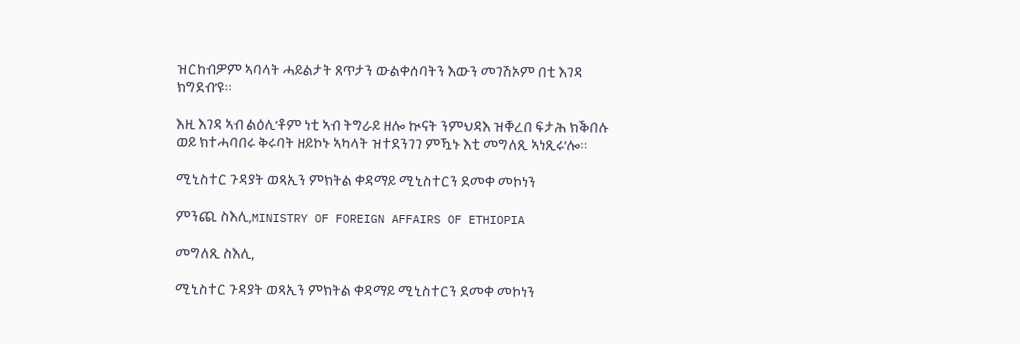ዝርከብዎም ኣባላት ሓይልታት ጸጥታን ውልቀሰባትን እውን መገሽኦም በቲ እገዳ ክግደብ’ዩ።

እዚ እገዳ ኣብ ልዕሊ’ቶም ነቲ ኣብ ትግራይ ዘሎ ኲናት ንምህዳእ ዝቐረበ ፍታሕ ክቕበሉ ወይ ክተሓባበሩ ቅሩባት ዘይኮኑ ኣካላት ዝተደንገገ ምዃኑ እቲ መግለጺ ኣነጺሩ’ሎ።

ሚኒስተር ጉዳያት ወጻኢን ምክትል ቀዳማይ ሚኒስተርን ደመቀ መኮነን

ምንጪ ስእሊ,MINISTRY OF FOREIGN AFFAIRS OF ETHIOPIA

መግለጺ ስእሊ,

ሚኒስተር ጉዳያት ወጻኢን ምክትል ቀዳማይ ሚኒስተርን ደመቀ መኮነን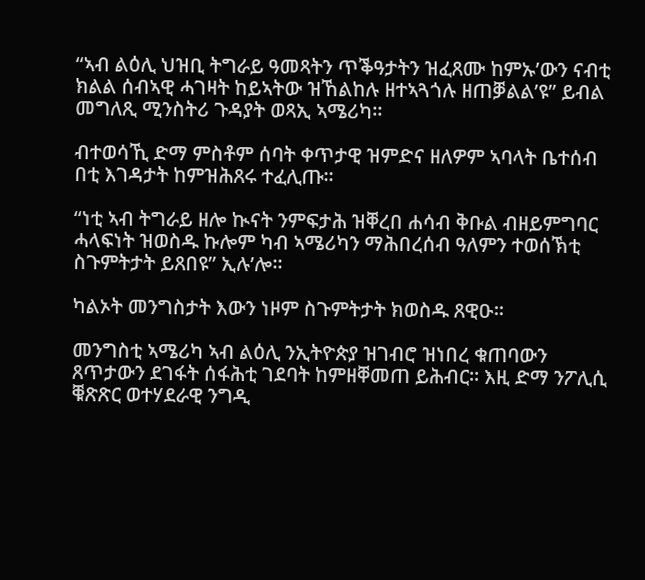“ኣብ ልዕሊ ህዝቢ ትግራይ ዓመጻትን ጥቕዓታትን ዝፈጸሙ ከምኡ’ውን ናብቲ ክልል ሰብኣዊ ሓገዛት ከይኣትው ዝኸልከሉ ዘተኣጓጎሉ ዘጠቓልል’ዩ” ይብል መግለጺ ሚንስትሪ ጉዳያት ወጻኢ ኣሜሪካ።

ብተወሳኺ ድማ ምስቶም ሰባት ቀጥታዊ ዝምድና ዘለዎም ኣባላት ቤተሰብ በቲ እገዳታት ከምዝሕጸሩ ተፈሊጡ።

“ነቲ ኣብ ትግራይ ዘሎ ኲናት ንምፍታሕ ዝቐረበ ሐሳብ ቅቡል ብዘይምግባር ሓላፍነት ዝወስዱ ኩሎም ካብ ኣሜሪካን ማሕበረሰብ ዓለምን ተወሰኽቲ ስጉምትታት ይጸበዩ” ኢሉ’ሎ።

ካልኦት መንግስታት እውን ነዞም ስጉምትታት ክወስዱ ጸዊዑ።

መንግስቲ ኣሜሪካ ኣብ ልዕሊ ንኢትዮጵያ ዝገብሮ ዝነበረ ቁጠባውን ጸጥታውን ደገፋት ሰፋሕቲ ገደባት ከምዘቐመጠ ይሕብር። እዚ ድማ ንፖሊሲ ቑጽጽር ወተሃደራዊ ንግዲ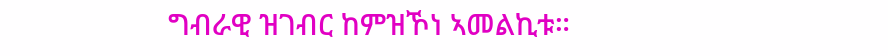ግብራዊ ዝገብር ከምዝኾነ ኣመልኪቱ።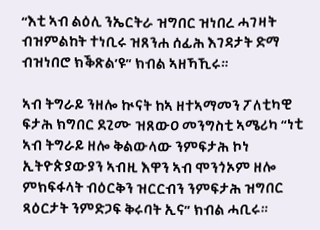“እቲ ኣብ ልዕሊ ንኤርትራ ዝግበር ዝነበረ ሓገዛት ብዝምልከት ተነቢሩ ዝጸንሐ ሰፊሕ እገዳታት ድማ ብዝነበሮ ክቕጽል’ዩ” ክብል ኣዘኻኺሩ።

ኣብ ትግራይ ንዘሎ ኲናት ከኣ ዘተኣማመን ፖለቲካዊ ፍታሕ ክግበር ደጊሙ ዝጸውዐ መንግስቲ ኣሜሪካ “ነቲ ኣብ ትግራይ ዘሎ ቅልውላው ንምፍታሕ ኮነ ኢትዮጵያውያን ኣብዚ እዋን ኣብ ሞንጎኦም ዘሎ ምክፍፋላት ብዕርቅን ዝርርብን ንምፍታሕ ዝግበር ጻዕርታት ንምድጋፍ ቅሩባት ኢና” ክብል ሓቢሩ።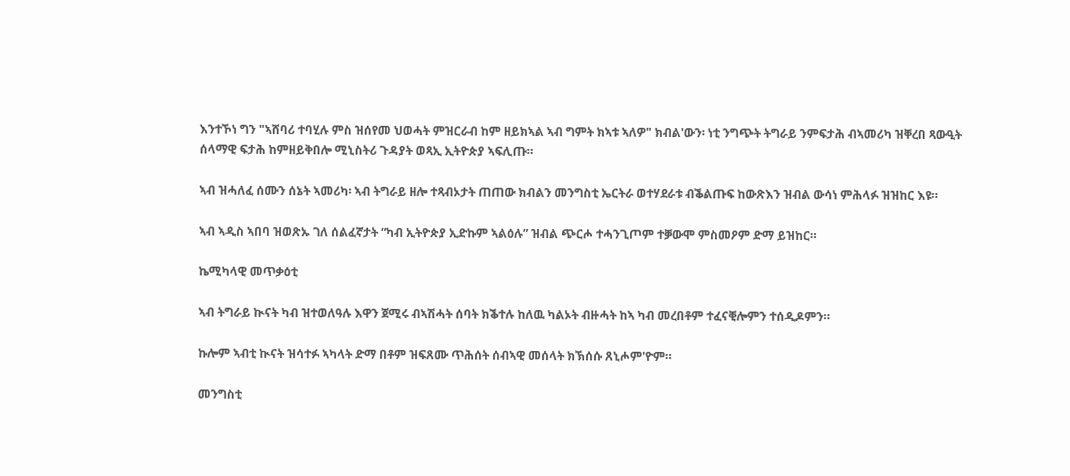እንተኾነ ግን "ኣሸባሪ ተባሂሉ ምስ ዝሰየመ ህወሓት ምዝርራብ ከም ዘይክኣል ኣብ ግምት ክኣቱ ኣለዎ" ክብል'ውን፡ ነቲ ንግጭት ትግራይ ንምፍታሕ ብኣመሪካ ዝቐረበ ጻውዒት ሰላማዊ ፍታሕ ከምዘይቅበሎ ሚኒስትሪ ጉዳያት ወጻኢ ኢትዮጵያ ኣፍሊጡ።

ኣብ ዝሓለፈ ሰሙን ሰኔት ኣመሪካ፡ ኣብ ትግራይ ዘሎ ተጻብኦታት ጠጠው ክብልን መንግስቲ ኤርትራ ወተሃደራቱ ብቕልጡፍ ከውጽእን ዝብል ውሳነ ምሕላፉ ዝዝከር እዩ።

ኣብ ኣዲስ ኣበባ ዝወጽኡ ገለ ሰልፈኛታት “ካብ ኢትዮጵያ ኢድኩም ኣልዕሉ” ዝብል ጭርሖ ተሓንጊጦም ተቓውሞ ምስመዖም ድማ ይዝከር።

ኬሚካላዊ መጥቃዕቲ

ኣብ ትግራይ ኲናት ካብ ዝተወለዓሉ እዋን ጀሚሩ ብኣሽሓት ሰባት ክቕተሉ ከለዉ ካልኦት ብዙሓት ከኣ ካብ መረበቶም ተፈናቒሎምን ተሰዲዶምን።

ኩሎም ኣብቲ ኲናት ዝሳተፉ ኣካላት ድማ በቶም ዝፍጸሙ ጥሕሰት ሰብኣዊ መሰላት ክኽሰሱ ጸኒሖም'ዮም።

መንግስቲ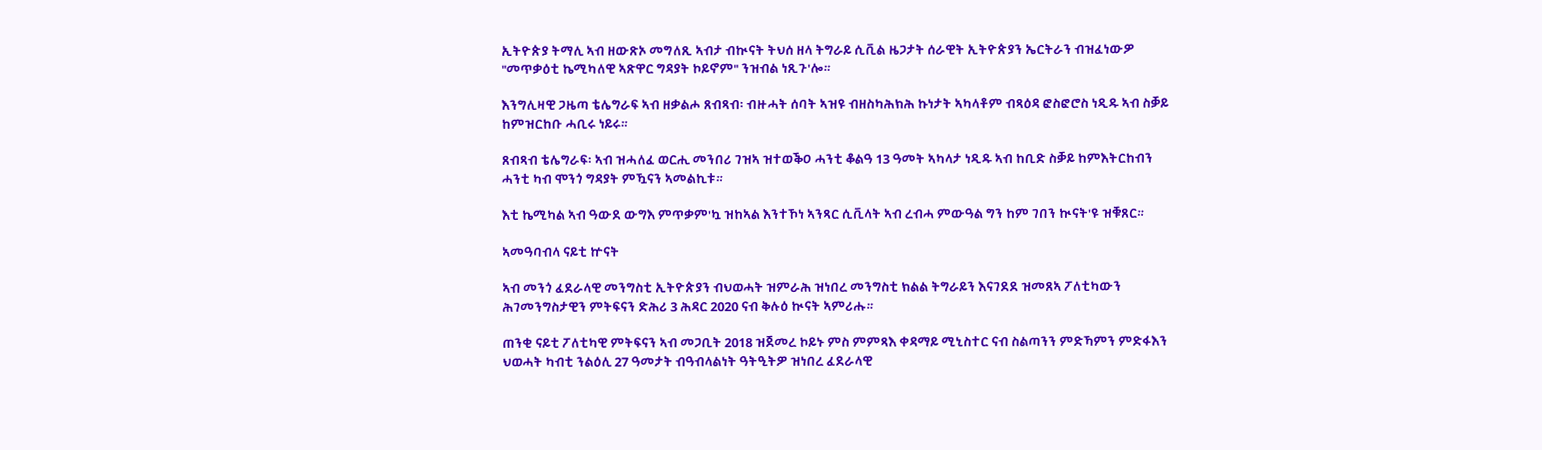ኢትዮጵያ ትማሊ ኣብ ዘውጽኦ መግለጺ ኣብታ ብኲናት ትህሰ ዘላ ትግራይ ሲቪል ዜጋታት ሰራዊት ኢትዮጵያን ኤርትራን ብዝፈነውዎ "መጥቃዕቲ ኬሚካለዊ ኣጽዋር ግዳያት ኮይኖም" ንዝብል ነጺጉ'ሎ።

እንግሊዛዊ ጋዜጣ ቴሌግራፍ ኣብ ዘቃልሖ ጸብጻብ፡ ብዙሓት ሰባት ኣዝዩ ብዘስካሕክሕ ኩነታት ኣካላቶም ብጻዕዳ ፎስፎሮስ ነዲዱ ኣብ ስቓይ ከምዝርከቡ ሓቢሩ ነይሩ።

ጸብጻብ ቴሌግራፍ፡ ኣብ ዝሓለፈ ወርሒ መንበሪ ገዝኣ ዝተወቕዐ ሓንቲ ቆልዓ 13 ዓመት ኣካላታ ነዲዱ ኣብ ከቢድ ስቓይ ከምእትርከብን ሓንቲ ካብ ሞንጎ ግዳያት ምዃናን ኣመልኪቱ።

እቲ ኬሚካል ኣብ ዓውደ ውግእ ምጥቃም'ኳ ዝከኣል እንተኾነ ኣንጻር ሲቪላት ኣብ ረብሓ ምውዓል ግን ከም ገበን ኲናት'ዩ ዝቑጸር።

ኣመዓባብላ ናይቲ ኵናት

ኣብ መንጎ ፈደራላዊ መንግስቲ ኢትዮጵያን ብህወሓት ዝምራሕ ዝነበረ መንግስቲ ክልል ትግራይን እናገደደ ዝመጸኣ ፖለቲካውን ሕገመንግስታዊን ምትፍናን ድሕሪ 3 ሕዳር 2020 ናብ ቅሉዕ ኲናት ኣምሪሑ።

ጠንቂ ናይቲ ፖለቲካዊ ምትፍናን ኣብ መጋቢት 2018 ዝጀመረ ኮይኑ ምስ ምምጻእ ቀዳማይ ሚኒስተር ናብ ስልጣንን ምድኻምን ምድፋእን ህወሓት ካብቲ ንልዕሊ 27 ዓመታት ብዓብላልነት ዓትዒትዎ ዝነበረ ፈደራላዊ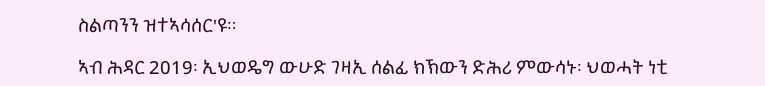ስልጣንን ዝተኣሳሰር'ዩ።

ኣብ ሕዳር 2019፡ ኢህወዴግ ውሁድ ገዛኢ ሰልፊ ክኽውን ድሕሪ ምውሳኑ፡ ህወሓት ነቲ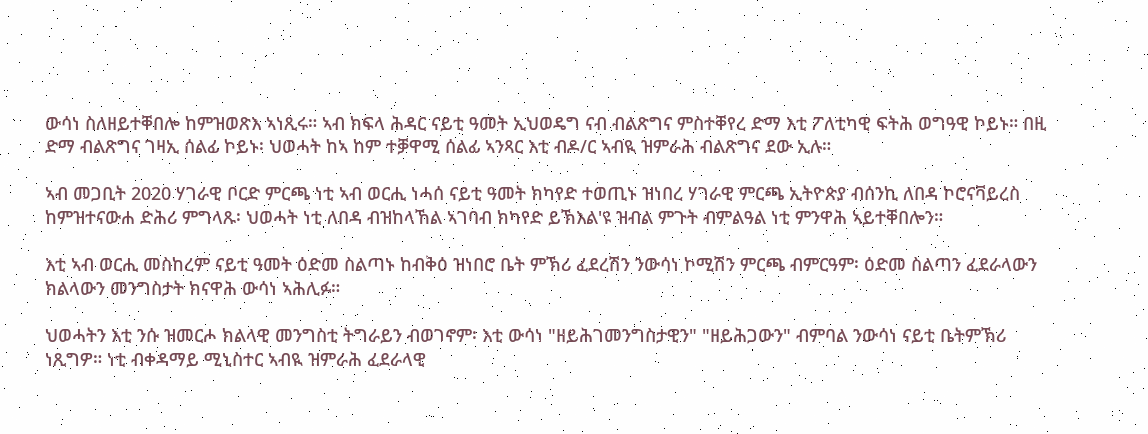ውሳነ ስለዘይተቐበሎ ከምዝወጽእ ኣነጺሩ። ኣብ ክፍላ ሕዳር ናይቲ ዓመት ኢህወዴግ ናብ ብልጽግና ምስተቐየረ ድማ እቲ ፖለቲካዊ ፍትሕ ወግዓዊ ኮይኑ። በዚ ድማ ብልጽግና ገዛኢ ሰልፊ ኮይኑ፡ ህወሓት ከኣ ከም ተቓዋሚ ሰልፊ ኣንጻር እቲ ብዶ/ር ኣብዪ ዝምራሕ ብልጽግና ደው ኢሉ።

ኣብ መጋቢት 2020 ሃገራዊ ቦርድ ምርጫ ነቲ ኣብ ወርሒ ነሓሰ ናይቲ ዓመት ክካየድ ተወጢኑ ዝነበረ ሃገራዊ ምርጫ ኢትዮጵያ ብሰንኪ ለበዳ ኮሮናቫይረስ ከምዝተናውሐ ድሕሪ ምግላጹ፡ ህወሓት ነቲ ለበዳ ብዝከላኸል ኣገባብ ክካየድ ይኽእል'ዩ ዝብል ምጉት ብምልዓል ነቲ ምንዋሕ ኣይተቐበሎን።

እቲ ኣብ ወርሒ መስከረም ናይቲ ዓመት ዕድመ ስልጣኑ ከብቅዕ ዝነበሮ ቤት ምኽሪ ፈደረሽን ንውሳነ ኮሚሽን ምርጫ ብምርዓም፡ ዕድመ ስልጣን ፈደራላውን ክልላውን መንግስታት ክናዋሕ ውሳነ ኣሕሊፉ።

ህወሓትን እቲ ንሱ ዝመርሖ ክልላዊ መንግስቲ ትግራይን ብወገኖም፡ እቲ ውሳነ "ዘይሕገመንግስታዊን" "ዘይሕጋውን" ብምባል ንውሳነ ናይቲ ቤትምኽሪ ነጺግዎ። ነቲ ብቀዳማይ ሚኒስተር ኣብዪ ዝምራሕ ፈደራላዊ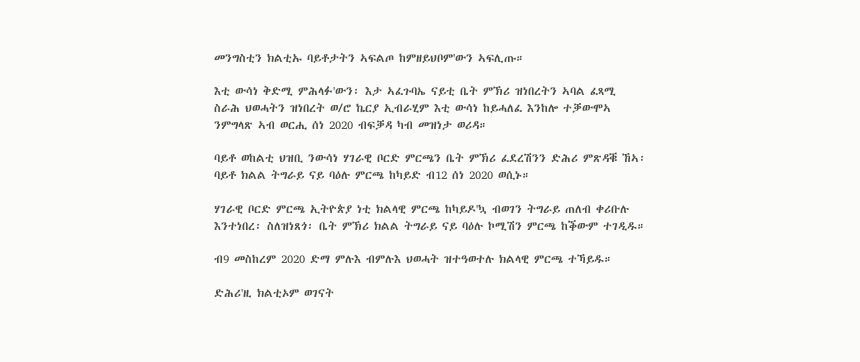መንግስቲን ክልቲኡ ባይቶታትን ኣፍልጦ ከምዘይህቦም'ውን ኣፍሊጡ።

እቲ ውሳነ ቅድሚ ምሕላፉ'ውን፡ እታ ኣፈጉባኤ ናይቲ ቤት ምኽሪ ዝነበረትን ኣባል ፈጻሚ ስራሕ ህወሓትን ዝነበረት ወ/ሮ ኬርያ ኢብራሂም እቲ ውሳነ ከይሓለፈ እንከሎ ተቓውሞኣ ንምግላጽ ኣብ ወርሒ ሰነ 2020 ብፍቓዳ ካብ መዝነታ ወሪዳ።

ባይቶ ወከልቲ ህዝቢ ንውሳነ ሃገራዊ ቦርድ ምርጫን ቤት ምኽሪ ፈደረሽንን ድሕሪ ምጽዳቑ ኸኣ፡ ባይቶ ክልል ትግራይ ናይ ባዕሉ ምርጫ ከካይድ ብ12 ሰነ 2020 ወሲኑ።

ሃገራዊ ቦርድ ምርጫ ኢትዮጵያ ነቲ ክልላዊ ምርጫ ከካይዶ'ኳ ብወገን ትግራይ ጠለብ ቀሪቡሉ እንተነበረ፡ ስለዝነጸጎ፡ ቤት ምኽሪ ክልል ትግራይ ናይ ባዕሉ ኮሚሽን ምርጫ ከቕውም ተገዲዱ።

ብ9 መስከረም 2020 ድማ ምሉእ ብምሉእ ህወሓት ዝተዓወተሉ ክልላዊ ምርጫ ተኻይዱ።

ድሕሪ'ዚ ክልቲኦም ወገናት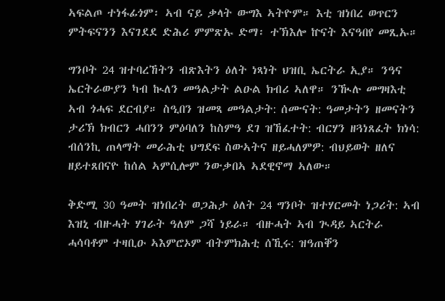ኣፍልጦ ተነፋፊጎም፡ ኣብ ናይ ቃላት ውግእ ኣትዮም። እቲ ዝነበረ ወጥርን ምትፍናንን እናገደደ ድሕሪ ምምጽኡ ድማ፡ ተኽእሎ ኵናት እናዓበየ መጺኡ።

ግንቦት 24 ዝተባረኸትን ብጽእትን ዕለት ነጻነት ህዝቢ ኤርትራ ኢያ። ንዓና ኤርትራውያን ካብ ኲለን መዓልታት ልዑል ክብሪ ኣለዋ። ንዂሉ መግዛእቲ ኣብ ጎሓፍ ደርብያ። ስዒበን ዝመጻ መዓልታት: ሰሙናት: ዓመታትን ዘመናትን ታሪኽ ክብርን ሓበንን ምዕባለን ከስምዓ ደገ ዝኸፈተት: ብርሃን ዘጓነጸፈት ክነሳ: ብሰንኪ ጠላማት መራሕቲ ህግደፍ ስውኣትና ዘይሓለምዎ: ብህይወት ዘለና ዘይተጸበናዮ ከሰል ኣምሲሎም ንውቃበኣ ኣደዊኖማ ኣለው።

ቅድሚ 30 ዓመት ዝነበረት ወጋሕታ ዕለት 24 ግንቦት ዝተሃርመት ነጋሪት: ኣብ እዝኒ ብዙሓት ሃገራት ዓለም ጋሻ ነይራ። ብዙሓት ኣብ ጒዳይ ኣርትራ ሓሳባቶም ተዛቢዑ ኣእምሮኦም ብትምክሕቲ ሰኺሩ: ዝዓጠቐን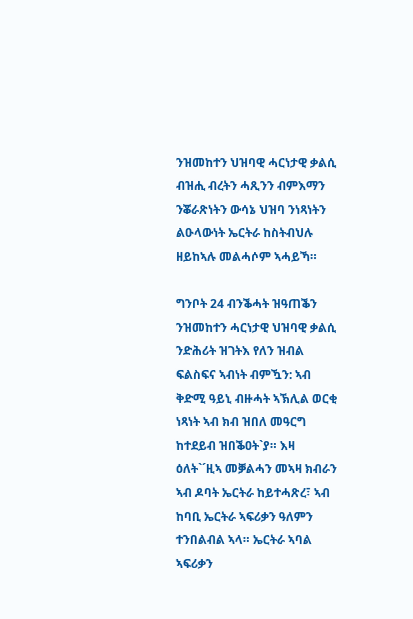ንዝመከተን ህዝባዊ ሓርነታዊ ቃልሲ ብዝሒ ብረትን ሓጺንን ብምእማን ንቖራጽነትን ውሳኔ ህዝባ ንነጻነትን ልዑላውነት ኤርትራ ከስትብህሉ ዘይከኣሉ መልሓሶም ኣሓይኻ።

ግንቦት 24 ብንቕሓት ዝዓጠቕን ንዝመከተን ሓርነታዊ ህዝባዊ ቃልሲ ንድሕሪት ዝገትእ የለን ዝብል ፍልስፍና ኣብነት ብምዃን: ኣብ ቅድሚ ዓይኒ ብዙሓት ኣኽሊል ወርቂ ነጻነት ኣብ ክብ ዝበለ መዓርግ ከተደይብ ዝበቕዐት`ያ። እዛ ዕለት`´ዚኣ መቓልሓን መኣዛ ክብራን ኣብ ዶባት ኤርትራ ከይተሓጽረ፣ ኣብ ከባቢ ኤርትራ ኣፍሪቃን ዓለምን ተንበልብል ኣላ። ኤርትራ ኣባል ኣፍሪቃን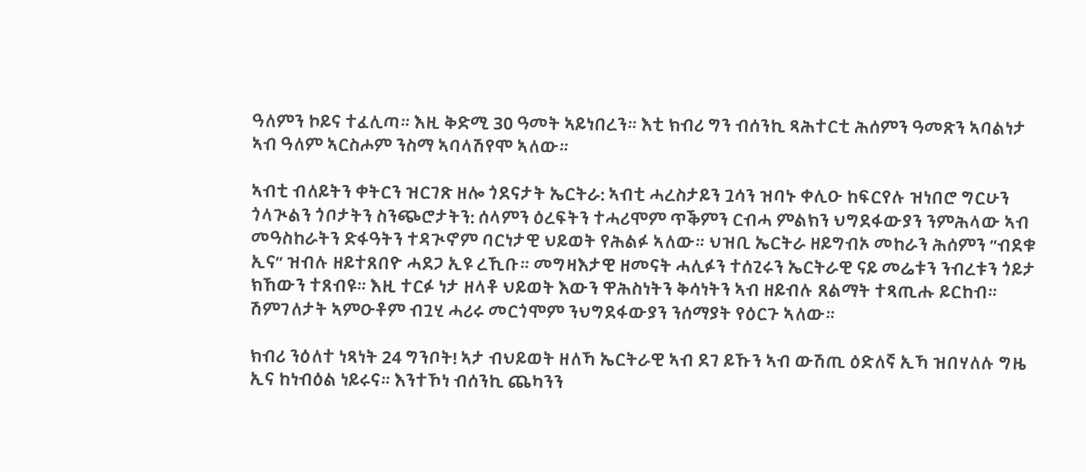ዓለምን ኮይና ተፈሊጣ። እዚ ቅድሚ 30 ዓመት ኣይነበረን። እቲ ክብሪ ግን ብሰንኪ ጻሕተርቲ ሕሰምን ዓመጽን ኣባልነታ ኣብ ዓለም ኣርስሖም ንስማ ኣባላሽየሞ ኣለው።

ኣብቲ ብለይትን ቀትርን ዝርገጽ ዘሎ ጎደናታት ኤርትራ: ኣብቲ ሓረስታይን ጓሳን ዝባኑ ቀሊዑ ከፍርየሉ ዝነበሮ ግርሁን ጎላጒልን ጎቦታትን ስንጭሮታትን: ሰላምን ዕረፍትን ተሓሪሞም ጥቕምን ርብሓ ምልክን ህግደፋውያን ንምሕላው ኣብ መዓስከራትን ድፋዓትን ተዳጒኖም ባርነታዊ ህይወት የሕልፉ ኣለው። ህዝቢ ኤርትራ ዘይግብኦ መከራን ሕሰምን ”ብደቁ ኢና” ዝብሉ ዘይተጸበዮ ሓደጋ ኢዩ ረኺቡ። መግዛእታዊ ዘመናት ሓሊፉን ተሰጊሩን ኤርትራዊ ናይ መሬቱን ንብረቱን ጎይታ ክኸውን ተጸብዩ። እዚ ተርፉ ነታ ዘላቶ ህይወት እውን ዋሕስነትን ቅሳነትን ኣብ ዘይብሉ ጸልማት ተጻጢሑ ይርከብ። ሽምገለታት ኣምዑቶም ብጓሂ ሓሪሩ መርጎሞም ንህግደፋውያን ንሰማያት የዕርጉ ኣለው።

ክብሪ ንዕለተ ነጻነት 24 ግንቦት! ኣታ ብህይወት ዘለኻ ኤርትራዊ ኣብ ደገ ይኹን ኣብ ውሽጢ ዕድለኛ ኢኻ ዝበሃለሉ ግዜ ኢና ከነብዕል ነይሩና። እንተኾነ ብሰንኪ ጨካንን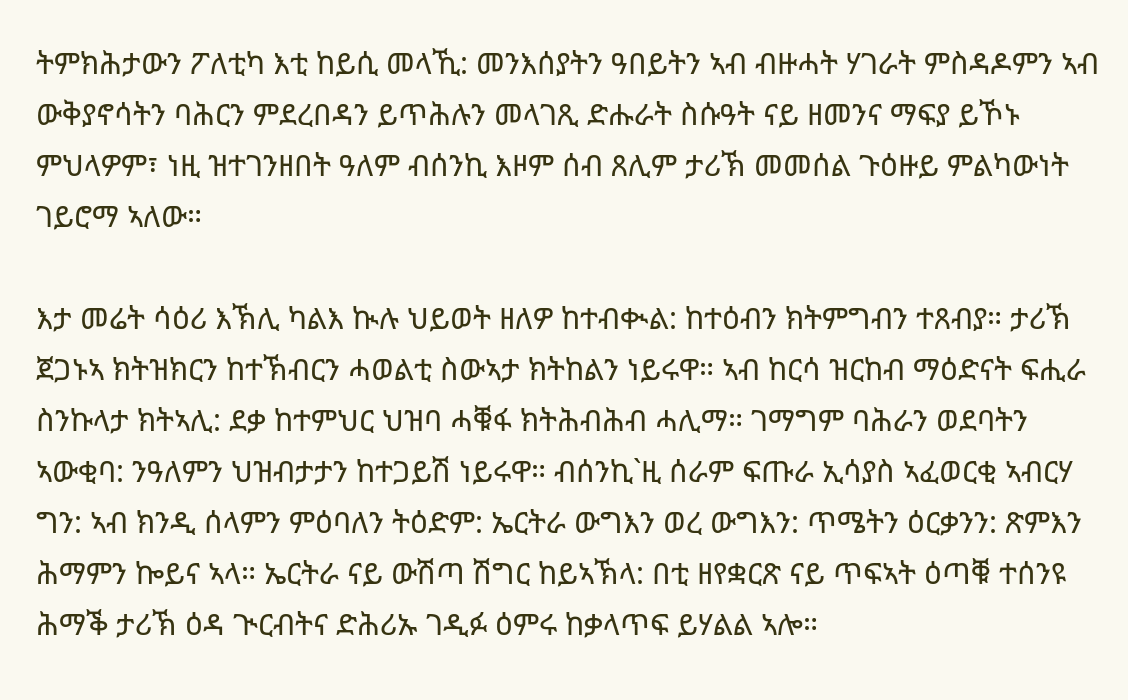ትምክሕታውን ፖለቲካ እቲ ከይሲ መላኺ: መንእሰያትን ዓበይትን ኣብ ብዙሓት ሃገራት ምስዳዶምን ኣብ ውቅያኖሳትን ባሕርን ምደረበዳን ይጥሕሉን መላገጺ ድሑራት ስሱዓት ናይ ዘመንና ማፍያ ይኾኑ ምህላዎም፣ ነዚ ዝተገንዘበት ዓለም ብሰንኪ እዞም ሰብ ጸሊም ታሪኽ መመሰል ጉዕዙይ ምልካውነት ገይሮማ ኣለው።

እታ መሬት ሳዕሪ እኽሊ ካልእ ኲሉ ህይወት ዘለዎ ከተብቊል: ከተዕብን ክትምግብን ተጸብያ። ታሪኽ ጀጋኑኣ ክትዝክርን ከተኽብርን ሓወልቲ ስውኣታ ክትከልን ነይሩዋ። ኣብ ከርሳ ዝርከብ ማዕድናት ፍሒራ ስንኩላታ ክትኣሊ: ደቃ ከተምህር ህዝባ ሓቑፋ ክትሕብሕብ ሓሊማ። ገማግም ባሕራን ወደባትን ኣውቂባ: ንዓለምን ህዝብታታን ከተጋይሽ ነይሩዋ። ብሰንኪ`ዚ ሰራም ፍጡራ ኢሳያስ ኣፈወርቂ ኣብርሃ ግን: ኣብ ክንዲ ሰላምን ምዕባለን ትዕድም: ኤርትራ ውግእን ወረ ውግእን: ጥሜትን ዕርቃንን: ጽምእን ሕማምን ኰይና ኣላ። ኤርትራ ናይ ውሽጣ ሽግር ከይኣኽላ: በቲ ዘየቋርጽ ናይ ጥፍኣት ዕጣቑ ተሰንዩ ሕማቕ ታሪኽ ዕዳ ጒርብትና ድሕሪኡ ገዲፉ ዕምሩ ከቃላጥፍ ይሃልል ኣሎ።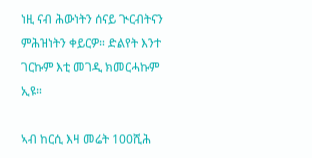ነዚ ናብ ሕውነትን ሰናይ ጒርብትናን ምሕዝነትን ቀይርዎ። ድልየት እንተ ገርኩም እቲ መገዲ ክመርሓኩም ኢዩ።

ኣብ ከርሲ እዛ መሬት 100ሺሕ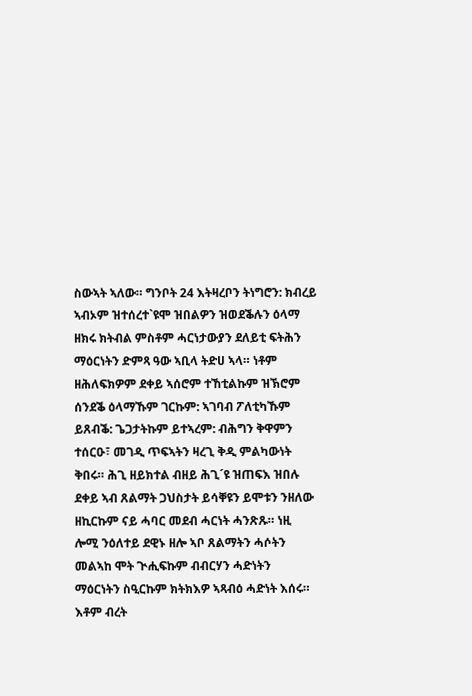ስውኣት ኣለው። ግንቦት 24 እትዛረቦን ትነግሮን: ክብረይ ኣብኦም ዝተሰረተ`ዩሞ ዝበልዎን ዝወደቕሉን ዕላማ ዘክሩ ክትብል ምስቶም ሓርነታውያን ደለይቲ ፍትሕን ማዕርነትን ድምጻ ዓው ኣቢላ ትድሀ ኣላ። ነቶም ዘሕለፍክዎም ደቀይ ኣሰሮም ተኸቲልኩም ዝኽሮም ሰንደቕ ዕላማኹም ገርኩም: ኣገባብ ፖለቲካኹም ይጸብቕ: ጌጋታትኩም ይተኣረም: ብሕግን ቅዋምን ተሰርዑ፣ መገዲ ጥፍኣትን ዛረጊ ቅዲ ምልካውነት ቅበሩ። ሕጊ ዘይክተል ብዘይ ሕጊ´ዩ ዝጠፍእ ዝበሉ ደቀይ ኣብ ጸልማት ጋህስታት ይሳቐዩን ይሞቱን ንዘለው ዘኪርኩም ናይ ሓባር መደብ ሓርነት ሓንጽጹ። ነዚ ሎሚ ንዕለተይ ደዊኑ ዘሎ ኣቦ ጸልማትን ሓሶትን መልኣከ ሞት ጒሒፍኩም ብብርሃን ሓድነትን ማዕርነትን ስዒርኩም ክትክእዎ ኣጻብዕ ሓድነት እሰሩ። እቶም ብረት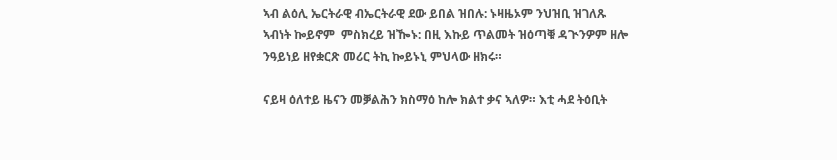ኣብ ልዕሊ ኤርትራዊ ብኤርትራዊ ደው ይበል ዝበሉ: ኑዛዜኦም ንህዝቢ ዝገለጹ ኣብነት ኰይኖም  ምስክረይ ዝዀኑ: በዚ እኩይ ጥልመት ዝዕጣቑ ዳጒንዎም ዘሎ ንዓይነይ ዘየቋርጽ መሪር ትኪ ኰይኑኒ ምህላው ዘክሩ።

ናይዛ ዕለተይ ዜናን መቓልሕን ክስማዕ ከሎ ክልተ ቃና ኣለዎ። እቲ ሓደ ትዕቢት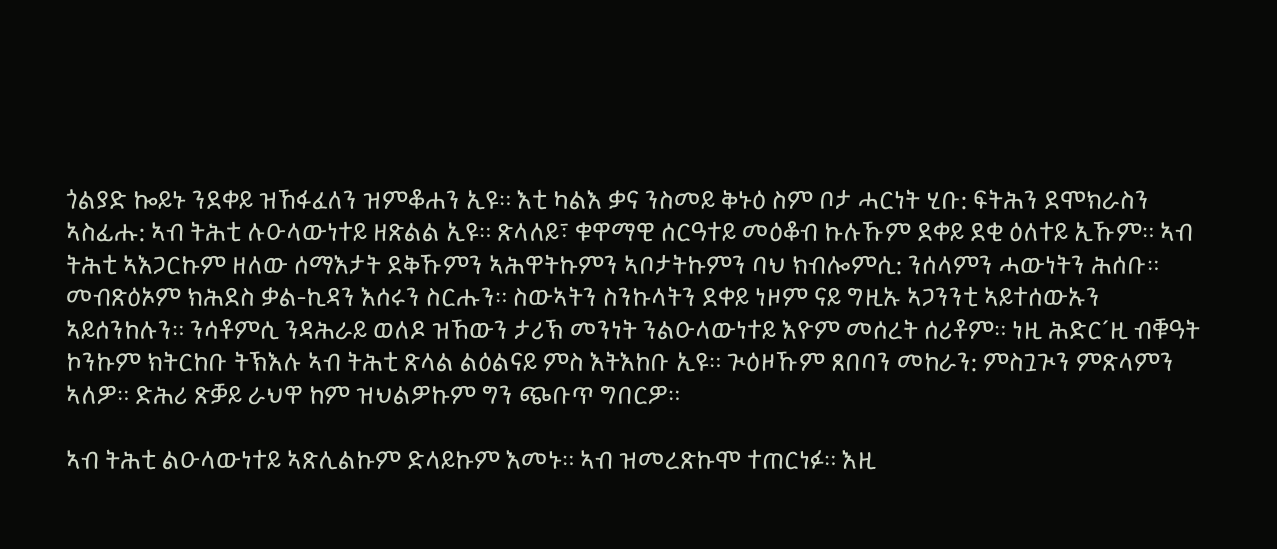ጎልያድ ኰይኑ ንደቀይ ዝኸፋፈለን ዝምቆሐን ኢዩ። እቲ ካልእ ቃና ንስመይ ቅኑዕ ስም ቦታ ሓርነት ሂቡ: ፍትሕን ደሞክራስን ኣስፊሑ: ኣብ ትሕቲ ሉዑላውነተይ ዘጽልል ኢዩ። ጽላለይ፣ ቁዋማዊ ሰርዓተይ መዕቆብ ኩሉኹም ደቀይ ደቂ ዕለተይ ኢኹም። ኣብ ትሕቲ ኣእጋርኩም ዘለው ሰማእታት ደቅኹምን ኣሕዋትኩምን ኣቦታትኩምን ባህ ክብሎምሲ: ንሰላምን ሓውነትን ሕሰቡ። መብጽዕኦም ክሕደስ ቃል-ኪዳን እሰሩን ስርሑን። ስውኣትን ስንኩላትን ደቀይ ነዞም ናይ ግዚኡ ኣጋንንቲ ኣይተሰውኡን ኣይሰንከሉን። ንሳቶምሲ ንዳሕራይ ወለዶ ዝኸውን ታሪኽ መንነት ንልዑላውነተይ እዮም መሰረት ሰሪቶም። ነዚ ሕድር´ዚ ብቑዓት ኮንኩም ክትርከቡ ትኽእሉ ኣብ ትሕቲ ጽላል ልዕልናይ ምስ እትእከቡ ኢዩ። ጒዕዞኹም ጸበባን መከራን: ምስጓጒን ምጽላምን ኣለዎ። ድሕሪ ጽቓይ ራህዋ ከም ዝህልዎኩም ግን ጭቡጥ ግበርዎ።

ኣብ ትሕቲ ልዑላውነተይ ኣጽሊልኩም ድላይኩም እመኑ። ኣብ ዝመረጽኩሞ ተጠርነፉ። እዚ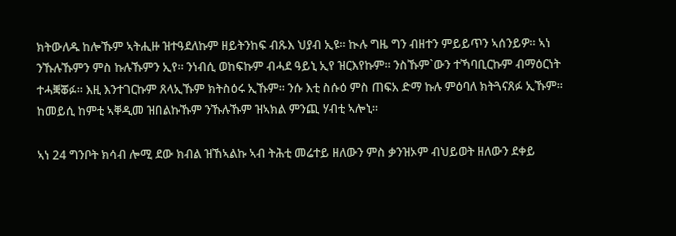ክትውለዱ ከሎኹም ኣትሒዙ ዝተዓደለኩም ዘይትንከፍ ብጹእ ህያብ ኢዩ። ኲሉ ግዜ ግን ብዘተን ምይይጥን ኣሰንይዎ። ኣነ ንኹሉኹምን ምስ ኩሉኹምን ኢየ። ንነብሲ ወከፍኩም ብሓደ ዓይኒ ኢየ ዝርእየኩም። ንስኹም`ውን ተኻባቢርኩም ብማዕርነት ተሓቛቖፉ። እዚ እንተገርኩም ጸላኢኹም ክትስዕሩ ኢኹም። ንሱ እቲ ስሱዕ ምስ ጠፍአ ድማ ኩሉ ምዕባለ ክትጓናጸፉ ኢኹም። ከመይሲ ከምቲ ኣቐዲመ ዝበልኩኹም ንኹሉኹም ዝኣክል ምንጪ ሃብቲ ኣሎኒ።

ኣነ 24 ግንቦት ክሳብ ሎሚ ደው ክብል ዝኸኣልኩ ኣብ ትሕቲ መሬተይ ዘለውን ምስ ቃንዝኦም ብህይወት ዘለውን ደቀይ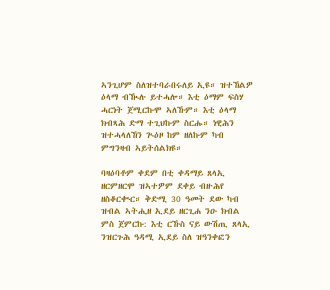ኣንጊሆም ስለዝተባራበሩለይ ኢዩ። ዝተኸልዎ ዕላማ ብዂሉ ይተሓሎ። እቲ ዕማም ፍስሃ ሓርነት ጀሚርኩሞ ኣለኹም። እቲ ዕላማ ክብጻሕ ድማ ተጊህኩም ስርሑ። ነዊሕን ዝተሓላለኸን ጒዕዞ ከም ዘለኩም ካብ ምግንዛብ ኣይትሰልክዩ።

ባዛዕባቶም ቀደም በቲ ቀዳማይ ጸላኢ ዘርምዘርሞ ዝኣተዎም ደቀይ ብዙሕየ ዘስቆርቊር። ቅድሚ 30 ዓመት ደው ካብ ዝብል ኣትሒዘ ኢደይ ዘርጊሐ ንዑ ክብል ምስ ጀምርኩ: እቲ ርኹስ ናይ ውሽጢ ጸላኢ ንዝርጉሕ ዓዳሚ ኢደይ ስለ ዝዓንቀፎን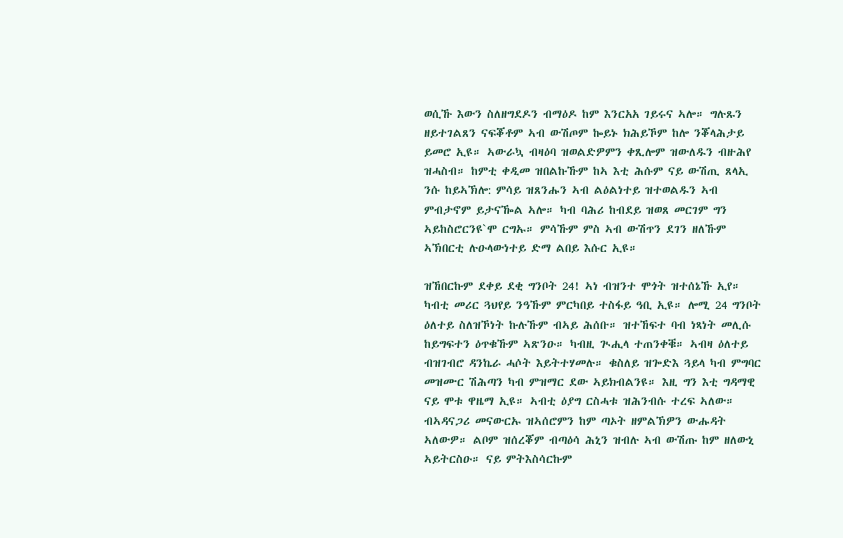ወሲኹ እውን ስለዘግደዶን ብማዕዶ ከም እንርአአ ገይሩና ኣሎ። ግሉጹን ዘይተገልጸን ናፍቖቶም ኣብ ውሽጦም ኰይኑ ክሕይኾም ከሎ ንቖላሕታይ ይመሮ ኢዩ። ኣውራኳ ብዛዕባ ዝወልድዎምን ቀጺሎም ዝውለዱን ብዙሕየ ዝሓስብ። ከምቲ ቀዲመ ዝበልኩኹም ከኣ እቲ ሕሱም ናይ ውሽጢ ጸላኢ ንሱ ከይኣኽሎ: ምሳይ ዝጸንሑን ኣብ ልዕልነተይ ዝተወልዱን ኣብ ምብታኖም ይታናዀል ኣሎ። ካብ ባሕሪ ከብደይ ዝወጸ መርገም ግን ኣይከስሮርንዩ`ሞ ርግኡ። ምሳኹም ምስ ኣብ ውሽጥን ደገን ዘለኹም ኣኽበርቲ ሉዑላውነተይ ድማ ልበይ እሱር ኢዩ።

ዝኸበርኩም ደቀይ ደቂ ግንቦት 24! ኣነ ብዝንተ ሞጎት ዝተሰኔኹ ኢየ። ካብቲ መሪር ጓህየይ ንዓኹም ምርካበይ ተስፋይ ዓቢ ኢዩ። ሎሚ 24 ግንቦት ዕለተይ ስለዝኾነት ኩሉኹም ብኣይ ሕሰቡ። ዝተኸፍተ ባብ ነጻነት መሊሱ ከይግፍተን ዕጥቁኹም ኣጽንዑ። ካብዚ ጒሒላ ተጠንቀቑ። ኣብዛ ዕለተይ ብዝገብሮ ዳንኬራ ሓሶት እይትተሃመሉ። ቁስለይ ዝጐድእ ጓይላ ካብ ምግባር መዝሙር ሽሕጣን ካብ ምዝማር ደው ኣይክብልንዩ። እዚ ግን እቲ ግዳማዊ ናይ ሞቱ ዋዜማ ኢዩ። ኣብቲ ዕያግ ርስሓቱ ዝሕንብሱ ተረፍ ኣለው። ብኣዳናጋሪ መናውርኡ ዝኣሰሮምን ከም ጣኦት ዘምልኽዎን ውሑዳት ኣለውዎ። ልቦም ዝሰረቖም ብጣዕሳ ሕኒን ዝብሉ ኣብ ውሽጡ ከም ዘለውኒ ኣይትርስዑ። ናይ ምትእስሳርኩም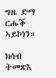ግዜ ድማ ርሑቕ ኣይኮነን።

ክሳብ ትመጽእ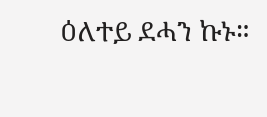ዕለተይ ደሓን ኩኑ።